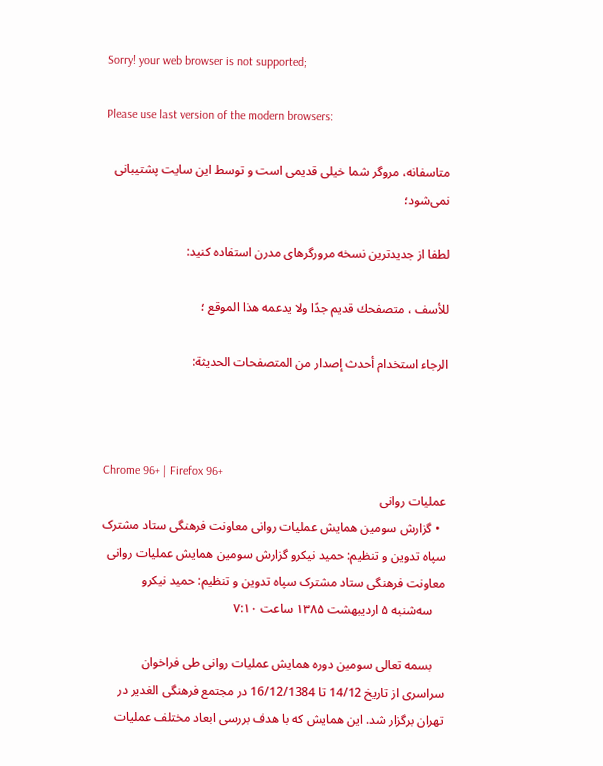Sorry! your web browser is not supported;

Please use last version of the modern browsers:

متاسفانه، مروگر شما خیلی قدیمی است و توسط این سایت پشتیبانی نمی‌شود؛

لطفا از جدیدترین نسخه مرورگرهای مدرن استفاده کنید:

للأسف ، متصفحك قديم جدًا ولا يدعمه هذا الموقع ؛

الرجاء استخدام أحدث إصدار من المتصفحات الحديثة:



Chrome 96+ | Firefox 96+
عملیات روانی
  • گزارش سومین همایش عملیات روانی معاونت فرهنگی ستاد مشترک سپاه تدوین و تنظیم: حمید نیکرو گزارش سومین همایش عملیات روانی معاونت فرهنگی ستاد مشترک سپاه تدوین و تنظیم: حمید نیکرو
    سه‌شنبه ۵ اردیبهشت ۱۳۸۵ ساعت ۷:۱۰

    بسمه تعالی سومین دوره همایش عملیات روانی طی فراخوان سراسری از تاریخ 14/12 تا 16/12/1384 در مجتمع فرهنگی الغدیر در تهران برگزار شد. این همایش که با هدف بررسی ابعاد مختلف عملیات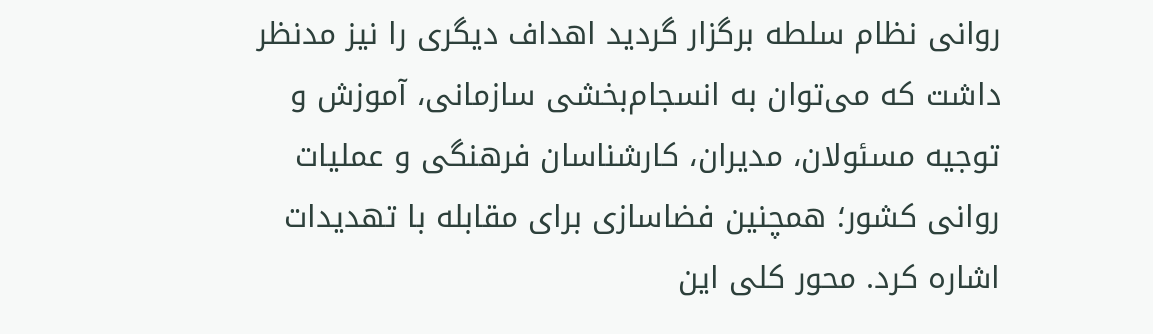روانی نظام سلطه برگزار گردید اهداف دیگری را نیز مدنظر داشت که می‌توان به انسجام‌بخشی سازمانی، آموزش و توجیه مسئولان، مدیران، کارشناسان فرهنگی و عملیات روانی کشور؛ همچنین فضاسازی برای مقابله با تهدیدات اشاره کرد. محور کلی این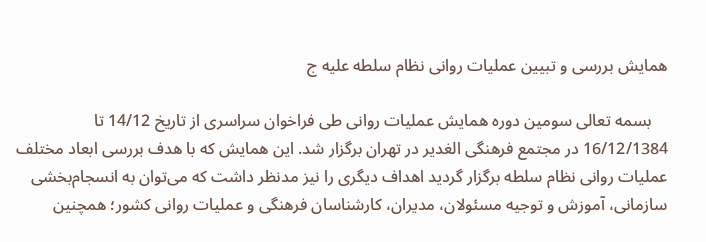همایش بررسی و تبیین عملیات روانی نظام سلطه علیه ج

    بسمه تعالی سومین دوره همایش عملیات روانی طی فراخوان سراسری از تاریخ 14/12 تا 16/12/1384 در مجتمع فرهنگی الغدیر در تهران برگزار شد. این همایش که با هدف بررسی ابعاد مختلف عملیات روانی نظام سلطه برگزار گردید اهداف دیگری را نیز مدنظر داشت که می‌توان به انسجام‌بخشی سازمانی، آموزش و توجیه مسئولان، مدیران، کارشناسان فرهنگی و عملیات روانی کشور؛ همچنین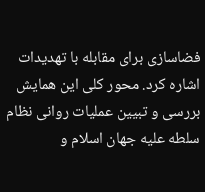فضاسازی برای مقابله با تهدیدات اشاره کرد. محور کلی این همایش بررسی و تبیین عملیات روانی نظام سلطه علیه جهان اسلام و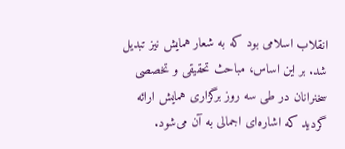انقلاب اسلامی بود که به شعار همایش نیز تبدیل شد. بر این اساس، مباحث تحقیقی و تخصصی سخنرانان در طی سه روز برگزاری همایش ارائه گردید که اشاره‌ای اجمالی به آن می‌شود.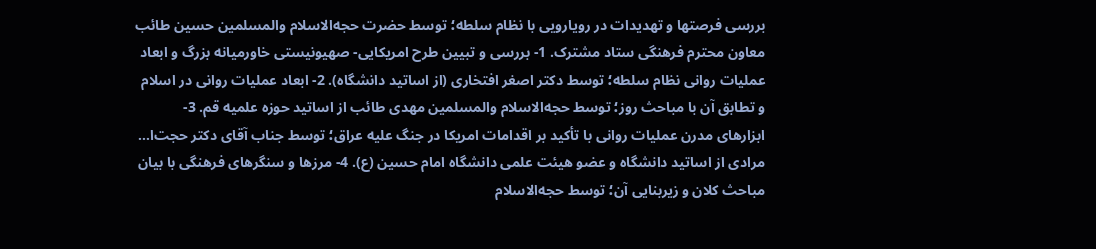بررسی فرصتها و تهدیدات در رویارویی با نظام سلطه؛ توسط حضرت حجه‌الاسلام والمسلمین حسین طائب معاون محترم فرهنگی ستاد مشترک. 1- بررسی و تبیین طرح امریکایی- صهیونیستی خاورمیانه بزرگ و ابعاد عملیات روانی نظام سلطه؛ توسط دکتر اصغر افتخاری (از اساتید دانشگاه). 2- ابعاد عملیات روانی در اسلام و تطابق آن با مباحث روز؛ توسط حجه‌الاسلام والمسلمین مهدی طائب از اساتید حوزه علمیه قم. 3- ابزارهای مدرن عملیات روانی با تأکید بر اقدامات امریکا در جنگ علیه عراق؛ توسط جناب آقای دکتر حجت‌‌ا… مرادی از اساتید دانشگاه و عضو هیئت علمی دانشگاه امام حسین (ع). 4- مرزها و سنگرهای فرهنگی با بیان مباحث کلان و زیربنایی آن؛ توسط حجه‌الاسلام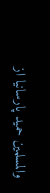والمسلمین حمید پارسانیا از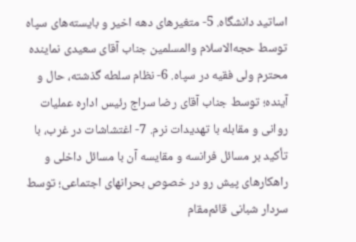اساتید دانشگاه. 5- متغیرهای دهه اخیر و بایسته‌های سپاه توسط حجه‌الاسلام والمسلمین جناب آقای سعیدی نماینده محترم ولی فقیه در سپاه. 6- نظام سلطه گذشته، حال و آینده؛ توسط جناب آقای رضا سراج رئیس اداره عملیات روانی و مقابله با تهدیدات نرم. 7- اغتشاشات در غرب، با تأکید بر مسائل فرانسه و مقایسه آن با مسائل داخلی و راهکارهای پیش رو در خصوص بحرانهای اجتماعی؛ توسط سردار شبانی قائم‌مقام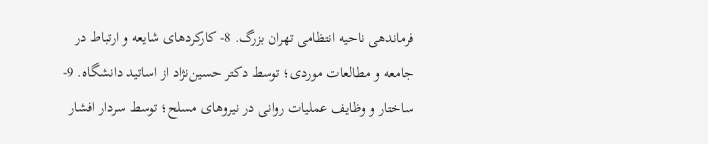فرماندهی ناحیه انتظامی تهران بزرگ. 8- کارکردهای شایعه و ارتباط در جامعه و مطالعات موردی؛ توسط دکتر حسین‌نژاد از اساتید دانشگاه. 9- ساختار و وظایف عملیات روانی در نیروهای مسلح؛ توسط سردار افشار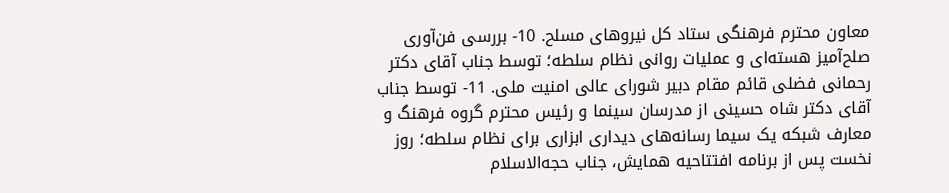معاون محترم فرهنگی ستاد کل نیروهای مسلح. 10- بررسی فن‌آوری صلح‌آمیز هسته‌ای و عملیات روانی نظام سلطه؛ توسط جناب آقای دکتر رحمانی فضلی قائم مقام دبیر شورای عالی امنیت ملی. 11- توسط جناب آقای دکتر شاه حسینی از مدرسان سینما و رئیس محترم گروه فرهنگ و معارف شبکه یک سیما رسانه‌های دیداری ابزاری برای نظام سلطه؛ روز نخست پس از برنامه افتتاحیه همایش، جناب حجه‌الاسلام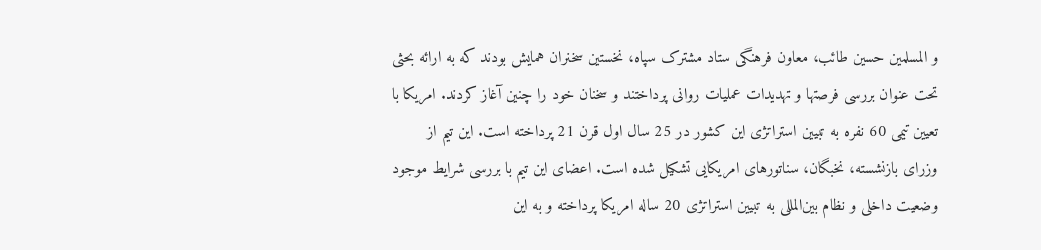و المسلمین حسین طائب، معاون فرهنگی ستاد مشترک سپاه، نخستین سخنران همایش بودند که به ارائه بحثی تحت عنوان بررسی فرصتها و تهدیدات عملیات روانی پرداختند و سخنان خود را چنین آغاز کردند. امریکا با تعیین تیمی 60 نفره به تبیین استراتژی این کشور در 25 سال اول قرن 21 پرداخته است. این تیم از وزرای بازنشسته، نخبگان، سناتورهای امریکایی تشکیل شده است. اعضای این تیم با بررسی شرایط موجود وضعیت داخلی و نظام بین‌المللی به تبیین استراتژی 20 ساله امریکا پرداخته و به این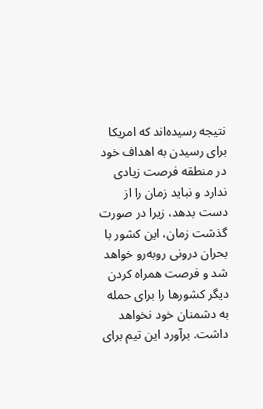نتیجه رسیده‌اند که امریکا برای رسیدن به اهداف خود در منطقه فرصت زیادی ندارد و نباید زمان را از دست بدهد، زیرا در صورت گذشت زمان، این کشور با بحران درونی روبه‌رو خواهد شد و فرصت همراه کردن دیگر کشورها را برای حمله به دشمنان خود نخواهد داشت. برآورد این تیم برای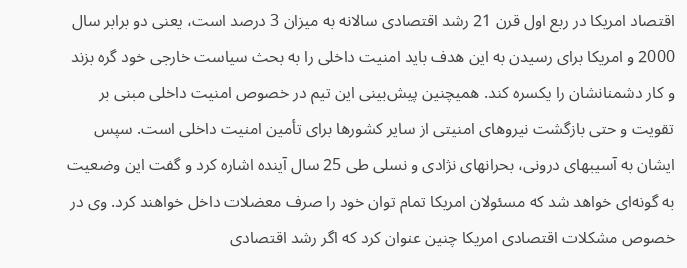اقتصاد امریکا در ربع اول قرن 21 رشد اقتصادی سالانه به میزان 3 درصد است، یعنی دو برابر سال 2000 و امریکا برای رسیدن به این هدف باید امنیت داخلی را به بحث سیاست خارجی خود گره بزند و کار دشمنانشان را یکسره کند. همیچنین پیش‌بینی این تیم در خصوص امنیت داخلی مبنی بر تقویت و حتی بازگشت نیروهای امنیتی از سایر کشورها برای تأمین امنیت داخلی است. سپس ایشان به آسیبهای درونی، بحرانهای نژادی و نسلی طی 25 سال آینده اشاره کرد و گفت این وضعیت به گونه‌ای خواهد شد که مسئولان امریکا تمام توان خود را صرف معضلات داخل خواهند کرد. وی در خصوص مشکلات اقتصادی امریکا چنین عنوان کرد که اگر رشد اقتصادی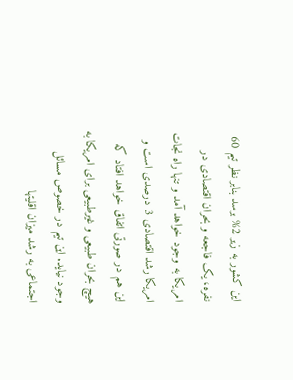این کشور به زیر 2% برسد بنابر نظر تیم 60 نفره، یک فاجعه و بحران اقتصادی در امریکا به وجود خواهد آمد و تنها راه نجات امریکا رشد اقتصادی 3 درصدی است و این هم در صورتی اتفاق خواهد افتاد که هیچ بحران طبیعی و غیرطبیعی برای امریکا به وجود نیاید. این تیم در خصوص مسائل اجتماعی به رشد میزان اقلیتها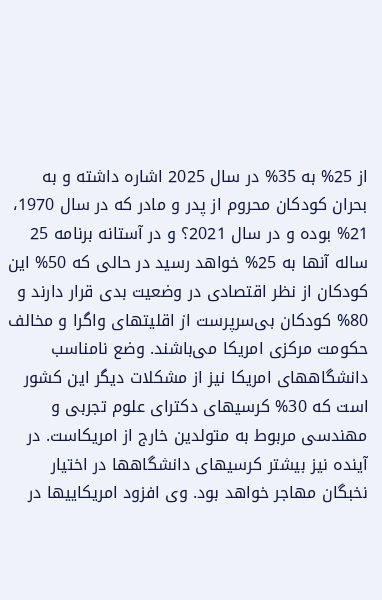از 25% به 35% در سال 2025 اشاره داشته و به بحران کودکان محروم از پدر و مادر که در سال 1970، 21% بوده و در سال 2021؟ و در آستانه برنامه 25 ساله آنها به 25% خواهد رسید در حالی که 50% این کودکان از نظر اقتصادی در وضعیت بدی قرار دارند و 80% کودکان بی‌سرپرست از اقلیتهای واگرا و مخالف حکومت مرکزی امریکا می‌باشند. وضع نامناسب دانشگاههای امریکا نیز از مشکلات دیگر این کشور است که 30% کرسیهای دکترای علوم تجربی و مهندسی مربوط به متولدین خارج از امریکاست. در آینده نیز بیشتر کرسیهای دانشگاهها در اختیار نخبگان مهاجر خواهد بود. وی افزود امریکاییها در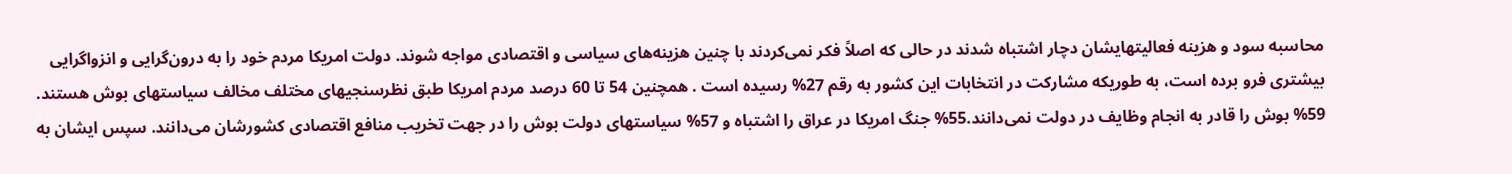محاسبه سود و هزینه فعالیتهایشان دچار اشتباه شدند در حالی که اصلاً فکر نمی‌کردند با چنین هزینه‌های سیاسی و اقتصادی مواجه شوند. دولت امریکا مردم خود را به درون‌گرایی و انزواگرایی بیشتری فرو برده است، به طوریکه مشارکت در انتخابات این کشور به رقم 27% رسیده است . همچنین 54 تا 60 درصد مردم امریکا طبق نظرسنجیهای مختلف مخالف سیاستهای بوش هستند. 59% بوش را قادر به انجام وظایف در دولت نمی‌دانند.55% جنگ امریکا در عراق را اشتباه و 57% سیاستهای دولت بوش را در جهت تخریب منافع اقتصادی کشورشان می‌دانند. سپس ایشان به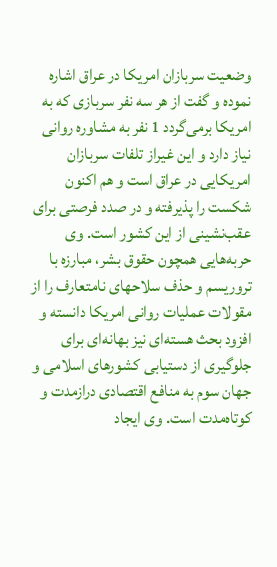وضعیت سربازان امریکا در عراق اشاره نموده و گفت از هر سه نفر سربازی که به امریکا برمی‌گردد 1 نفر به مشاوره روانی نیاز دارد و این غیراز تلفات سربازان امریکایی در عراق است و هم اکنون شکست را پذیرفته و در صدد فرصتی برای عقب‌نشینی از این کشور است. وی حربه‌هایی همچون حقوق بشر، مبارزه با تروریسم و حذف سلاحهای نامتعارف را از مقولات عملیات روانی امریکا دانسته و افزود بحث هسته‌ای نیز بهانه‌ای برای جلوگیری از دستیابی کشورهای اسلامی و جهان سوم به منافع اقتصادی درازمدت و کوتاه‌مدت است. وی ایجاد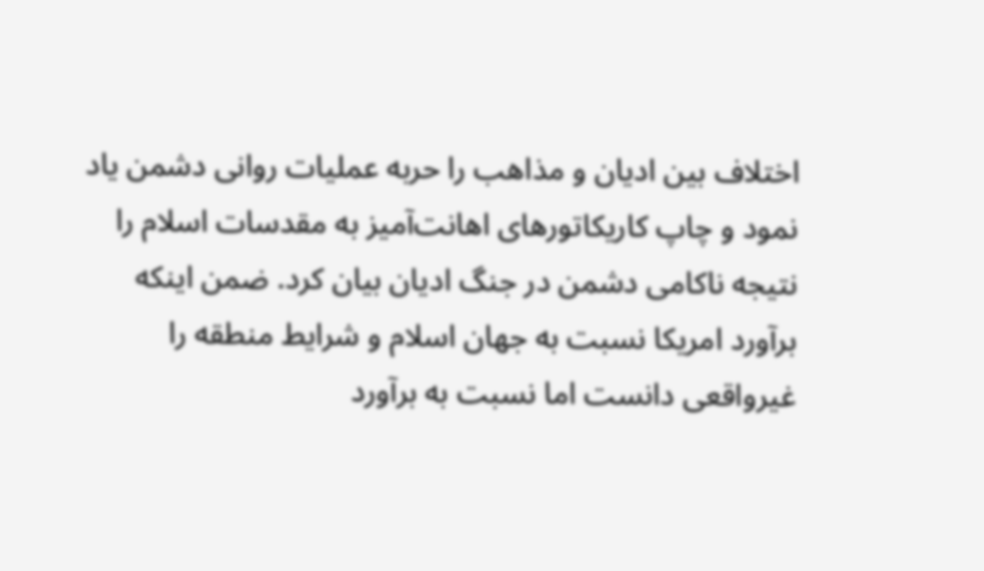اختلاف بین ادیان و مذاهب را حربه عملیات روانی دشمن یاد نمود و چاپ کاریکاتورهای اهانت‌آمیز به مقدسات اسلام را نتیجه ناکامی دشمن در جنگ ادیان بیان کرد. ضمن اینکه برآورد امریکا نسبت به جهان اسلام و شرایط منطقه را غیرواقعی دانست اما نسبت به برآورد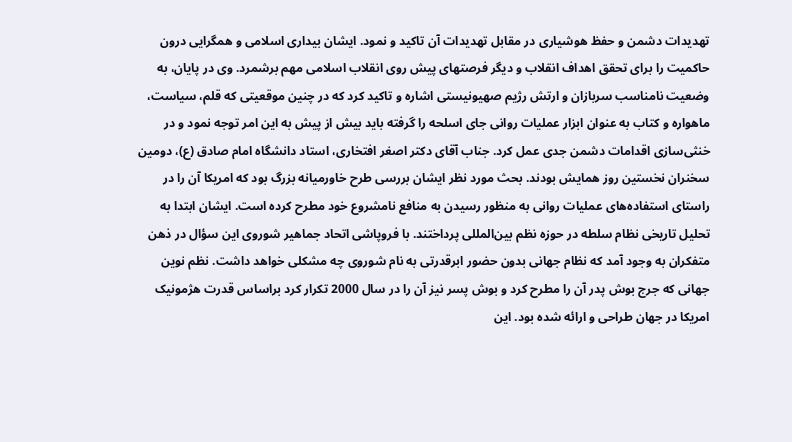تهدیدات دشمن و حفظ هوشیاری در مقابل تهدیدات آن تاکید و نمود. ایشان بیداری اسلامی و همگرایی درون حاکمیت را برای تحقق اهداف انقلاب و دیگر فرصتهای پیش روی انقلاب اسلامی مهم برشمرد. وی در پایان، به وضعیت نامناسب سربازان و ارتش رژیم صهیونیستی اشاره و تاکید کرد که در چنین موقعیتی که قلم، سیاست، ماهواره و کتاب به عنوان ابزار عملیات روانی جای اسلحه را گرفته باید بیش از پیش به این امر توجه نمود و در خنثی‌سازی اقدامات دشمن جدی عمل کرد. جناب آقای دکتر اصغر افتخاری، استاد دانشگاه امام صادق (ع)، دومین سخنران نخستین روز همایش بودند. بحث مورد نظر ایشان بررسی طرح خاورمیانه بزرگ بود که امریکا آن را در راستای استفاده‌های عملیات روانی به منظور رسیدن به منافع نامشروع خود مطرح کرده است. ایشان ابتدا به تحلیل تاریخی نظام سلطه در حوزه نظم بین‌المللی پرداختند. با فروپاشی اتحاد جماهیر شوروی این سؤال در ذهن متفکران به وجود آمد که نظام جهانی بدون حضور ابرقدرتی به نام شوروی چه مشکلی خواهد داشت. نظم نوین جهانی که جرج بوش پدر آن را مطرح کرد و بوش پسر نیز آن را در سال 2000 تکرار کرد براساس قدرت هژمونیک امریکا در جهان طراحی و ارائه شده بود. این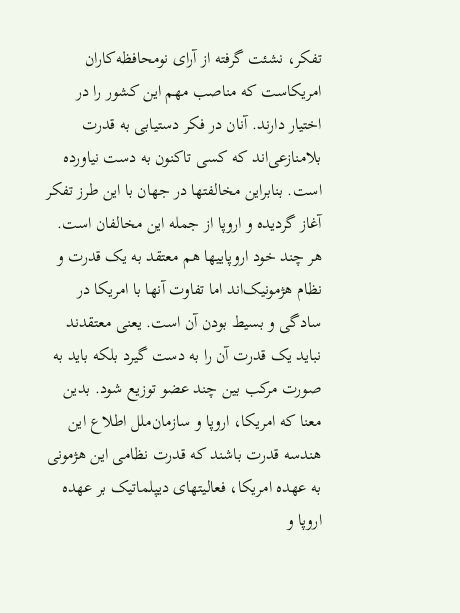تفکر، نشئت گرفته از آرای نومحافظه‌کاران امریکاست که مناصب مهم این کشور را در اختیار دارند. آنان در فکر دستیابی به قدرت بلامنازعی‌اند که کسی تاکنون به دست نیاورده است. بنابراین مخالفتها در جهان با این طرز تفکر آغاز گردیده و اروپا از جمله این مخالفان است. هر چند خود اروپاییها هم معتقد به یک قدرت و نظام هژمونیک‌اند اما تفاوت آنها با امریکا در سادگی و بسیط بودن آن است. یعنی معتقدند نباید یک قدرت آن را به دست گیرد بلکه باید به صورت مرکب بین چند عضو توزیع شود. بدین معنا که امریکا، اروپا و سازمان‌ملل اطلاع این هندسه قدرت باشند که قدرت نظامی این هژمونی به عهده امریکا، فعالیتهای دیپلماتیک بر عهده اروپا و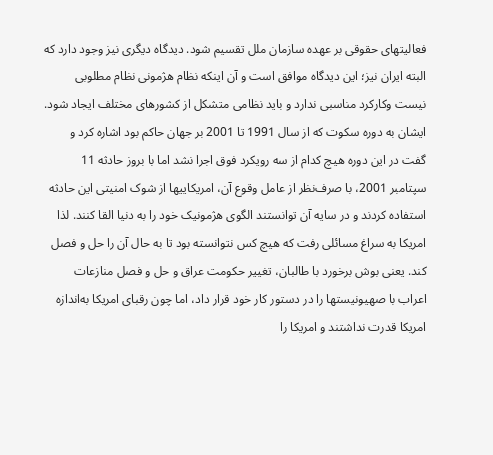فعالیتهای حقوقی بر عهده سازمان ملل تقسیم شود. دیدگاه دیگری نیز وجود دارد که البته ایران نیز؛ این دیدگاه موافق است و آن اینکه نظام هژمونی نظام مطلوبی نیست وکارکرد مناسبی ندارد و باید نظامی متشکل از کشورهای مختلف ایجاد شود. ایشان به دوره سکوت که از سال 1991 تا 2001 بر جهان حاکم بود اشاره کرد و گفت در این دوره هیچ کدام از سه رویکرد فوق اجرا نشد اما با بروز حادثه 11 سپتامبر 2001، با صرف‌نظر از عامل وقوع آن، امریکاییها از شوک امنیتی این حادثه استفاده کردند و در سایه آن توانستند الگوی هژمونیک خود را به دنیا القا کنند. لذا امریکا به سراغ مسائلی رفت که هیچ کس نتوانسته بود تا به حال آن را حل و فصل کند. یعنی بوش برخورد با طالبان، تغییر حکومت عراق و حل و فصل منازعات اعراب با صهیونیستها را در دستور کار خود قرار داد، اما چون رقبای امریکا به‌اندازه امریکا قدرت نداشتند و امریکا را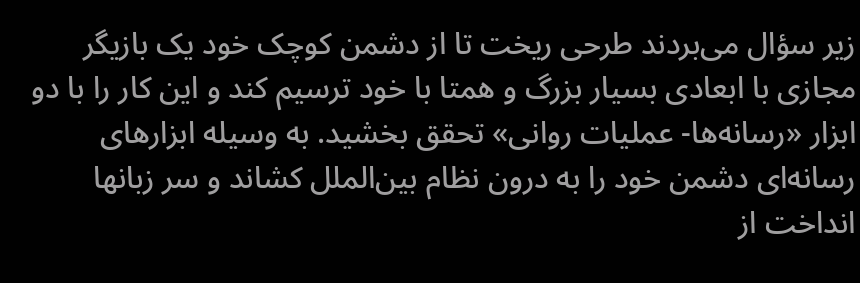زیر سؤال می‌بردند طرحی ریخت تا از دشمن کوچک خود یک بازیگر مجازی با ابعادی بسیار بزرگ و همتا با خود ترسیم کند و این کار را با دو ابزار «رسانه‌ها- عملیات روانی» تحقق بخشید. به وسیله ابزارهای رسانه‌ای دشمن خود را به درون نظام بین‌الملل کشاند و سر زبانها انداخت از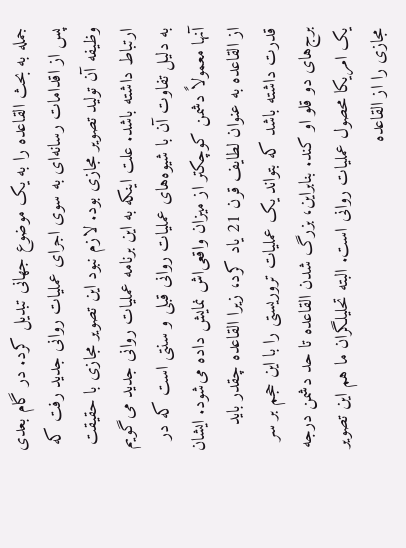جمله به بحث القاعده را به یک موضوع جهانی تبدیل کرد. در گام بعدی پس از اقدامات رسانه‌ای به سوی اجرای عملیات روانی جدید رفت که وظیفه آن تولید تصویر مجازی بود. لازم نبود این تصویر مجازی با حقیقت ارتباط داشته باشد. علت اینکه به این برنامه عملیات روانی جدید می‌گویم به دلیل تفاوت آن با شیوه‌های عملیات روانی قبلی و سنتی است که در آنها معمولاً دشمن کوچکتر از میزان واقعی‌اش نمایش داده می‌شود. ایشان از القاعده به عنوان لطایف قرن 21 یاد کرد، زیرا القاعده چقدر باید قدرت داشته باشد که بتواند یک عملیات تروریستی را با این حجم بر سر برج‌های دو قلو او کند. بنابراین، بزرگ شدن القاعده تا حد دشمن درجه یک امریکا محصول عملیات روانی است. البته تحلیلگران ما هم این تصویر مجازی را از القاعده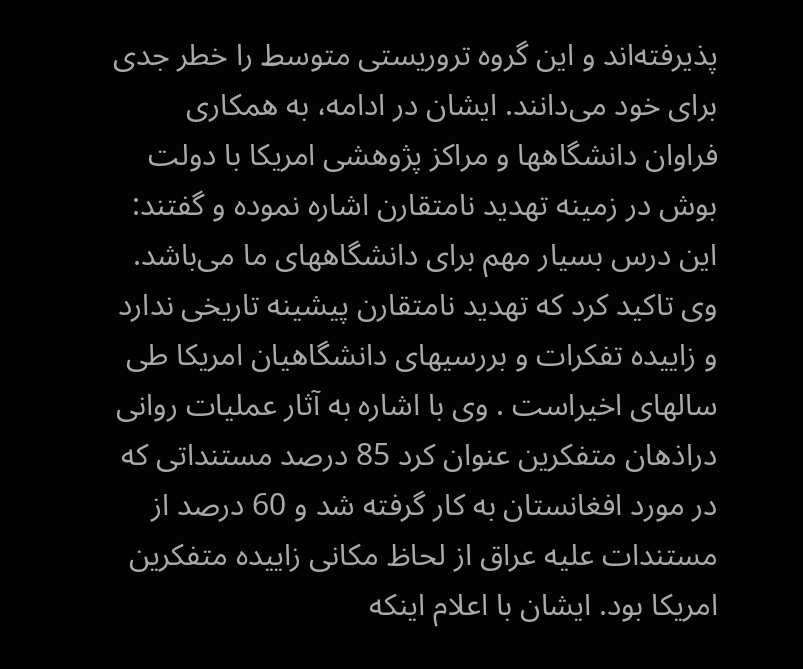پذیرفته‌اند و این گروه تروریستی متوسط را خطر جدی برای خود می‌دانند. ایشان در ادامه، به همکاری فراوان دانشگاهها و مراکز پژوهشی امریکا با دولت بوش در زمینه تهدید نامتقارن اشاره نموده و گفتند: این درس بسیار مهم برای دانشگاههای ما می‌باشد. وی تاکید کرد که تهدید نامتقارن پیشینه تاریخی ندارد و زاییده تفکرات و بررسیهای دانشگاهیان امریکا طی سالهای اخیراست . وی با اشاره به آثار عملیات روانی دراذهان متفکرین عنوان کرد 85 درصد مستنداتی که در مورد افغانستان به کار گرفته شد و 60 درصد از مستندات علیه عراق از لحاظ مکانی زاییده متفکرین امریکا بود. ایشان با اعلام اینکه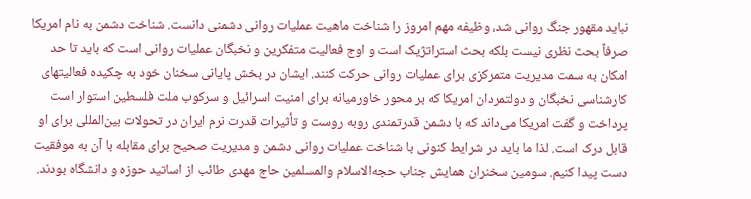نباید مقهور جنگ روانی شد، وظیفه مهم امروز را شناخت ماهیت عملیات روانی دشمنی دانست. شناخت دشمن به نام امریکا صرفاً بحث نظری نیست بلکه بحث استراتژیک است و اوج فعالیت متفکرین و نخبگان عملیات روانی است که باید تا حد امکان به سمت مدیریت متمرکزی برای عملیات روانی حرکت کنند. ایشان در بخش پایانی سخنان خود به چکیده فعالیتهای کارشناسی نخبگان و دولتمردان امریکا که بر محور خاورمیانه برای امنیت اسرائیل و سرکوب ملت فلسطین استوار است پرداخت و گفت امریکا می‌‌داند که با دشمن قدرتمندی روبه روست و تأثیرات قدرت نرم ایران در تحولات بین‌المللی برای او قابل درک است. لذا ما باید در شرایط کنونی با شناخت عملیات روانی دشمن و مدیریت صحیح برای مقابله با آن به موفقیت دست پیدا کنیم. سومین سخنران همایش جناب حجه‌الاسلام والمسلمین حاج مهدی طائب از اساتید حوزه و دانشگاه بودند.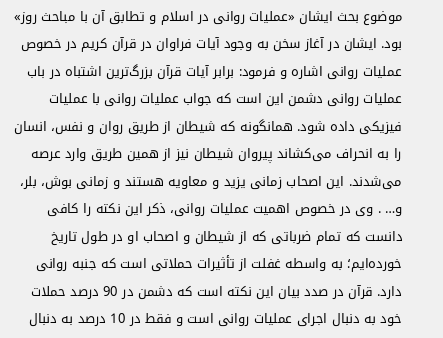موضوع بحث ایشان «عملیات روانی در اسلام و تطابق آن با مباحث روز» بود. ایشان در آغاز سخن به وجود آیات فراوان در قرآن کریم در خصوص عملیات روانی اشاره و فرمود: برابر آیات قرآن بزرگ‌ترین اشتباه در باب عملیات روانی دشمن این است که جواب عملیات روانی با عملیات‌ فیزیکی داده شود. همانگونه که شیطان از طریق روان و نفس، انسان را به انحراف می‌کشاند پیروان شیطان نیز از همین طریق وارد عرصه می‌شدند. این اصحاب زمانی یزید و معاویه هستند و زمانی بوش، بلر، و… . وی در خصوص اهمیت عملیات روانی، ذکر این نکته را کافی دانست که تمام ضرباتی که از شیطان و اصحاب او در طول تاریخ خورده‌ایم؛ به واسطه غفلت از تأثیرات حملاتی است که جنبه روانی دارد. قرآن در صدد بیان این نکته است که دشمن در 90 درصد حملات خود به دنبال اجرای عملیات روانی است و فقط در 10 درصد به دنبال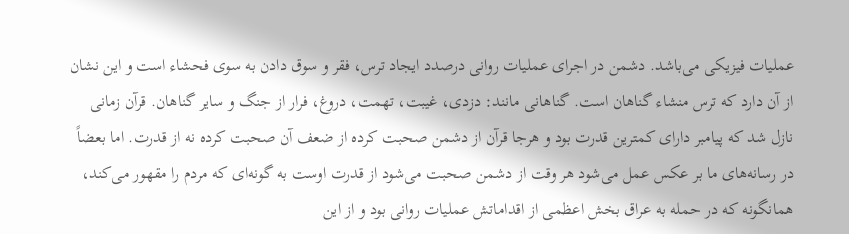عملیات فیزیکی می‌باشد. دشمن در اجرای عملیات روانی درصدد ایجاد ترس، فقر و سوق دادن به سوی فحشاء است و این نشان از آن دارد که ترس منشاء گناهان است. گناهانی مانند: دزدی، غیبت، تهمت، دروغ، فرار از جنگ و سایر گناهان. قرآن زمانی نازل شد که پیامبر دارای کمترین قدرت بود و هرجا قرآن از دشمن صحبت کرده از ضعف آن صحبت کرده نه از قدرت. اما بعضاً در رسانه‌های ما بر عکس عمل می‌شود هر وقت از دشمن صحبت می‌شود از قدرت اوست به گونه‌ای که مردم را مقهور می‌کند، همانگونه که در حمله به عراق بخش اعظمی از اقداماتش عملیات روانی بود و از این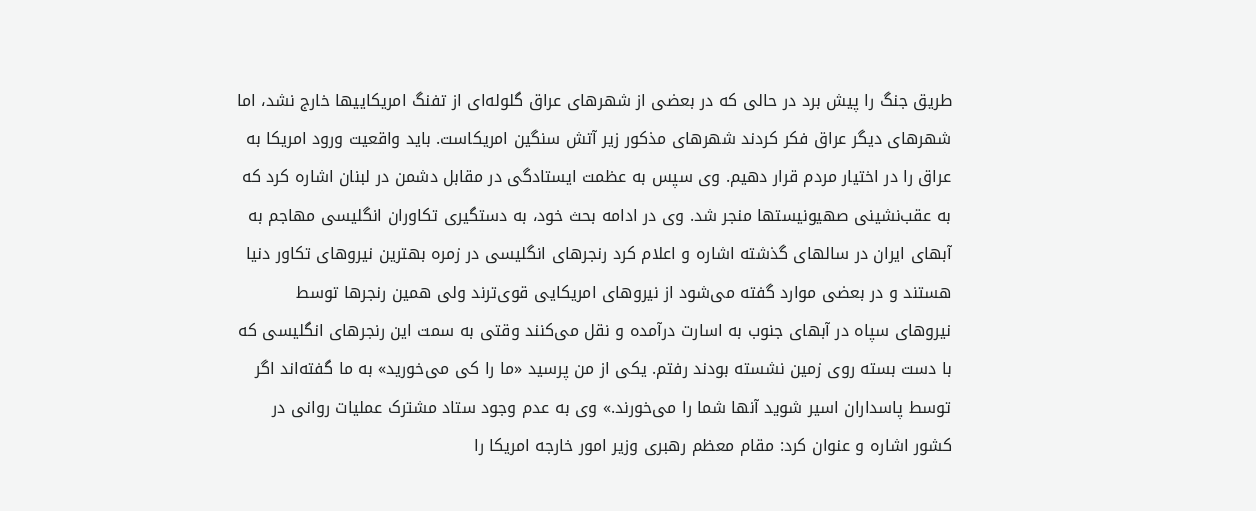طریق جنگ را پیش برد در حالی که در بعضی از شهرهای عراق گلوله‌ای از تفنگ امریکاییها خارج نشد، اما شهرهای دیگر عراق فکر کردند شهرهای مذکور زیر آتش سنگین امریکاست. باید واقعیت ورود امریکا به عراق را در اختیار مردم قرار دهیم. وی سپس به عظمت ایستادگی در مقابل دشمن در لبنان اشاره کرد که به عقب‌نشینی صهیونیستها منجر شد. وی در ادامه بحث خود، به دستگیری تکاوران انگلیسی مهاجم به آبهای ایران در سالهای گذشته اشاره و اعلام کرد رنجرهای انگلیسی در زمره بهترین نیروهای تکاور دنیا هستند و در بعضی موارد گفته می‌شود از نیروهای امریکایی قوی‌ترند ولی همین رنجرها توسط نیروهای سپاه در آبهای جنوب به اسارت درآمده و نقل می‌کنند وقتی به سمت این رنجرهای انگلیسی که با دست بسته روی زمین نشسته بودند رفتم. یکی از من پرسید «ما را کی می‌خورید» به ما گفته‌اند اگر توسط پاسداران اسیر شوید آنها شما را می‌خورند.» وی به عدم وجود ستاد مشترک عملیات روانی در کشور اشاره و عنوان کرد: مقام معظم رهبری وزیر امور خارجه امریکا را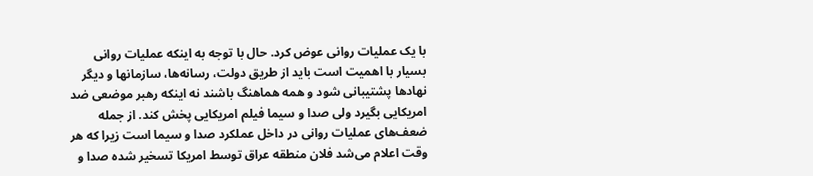با یک عملیات روانی عوض کرد. حال با توجه به اینکه عملیات روانی بسیار با اهمیت است باید از طریق دولت، رسانه‌ها،‌ سازمانها و دیگر نهادها پشتیبانی شود و همه هماهنگ باشند نه اینکه رهبر موضعی ضد امریکایی بگیرد ولی صدا و سیما فیلم امریکایی پخش کند. از جمله ضعف‌های عملیات روانی در داخل عملکرد صدا و سیما است زیرا که هر وقت اعلام می‌شد فلان منطقه عراق توسط امریکا تسخیر شده صدا و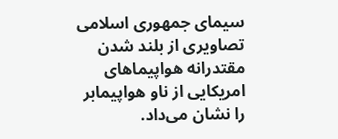سیمای جمهوری اسلامی تصاویری از بلند شدن مقتدرانه هواپیماهای امریکایی از ناو هواپیمابر را نشان می‌داد.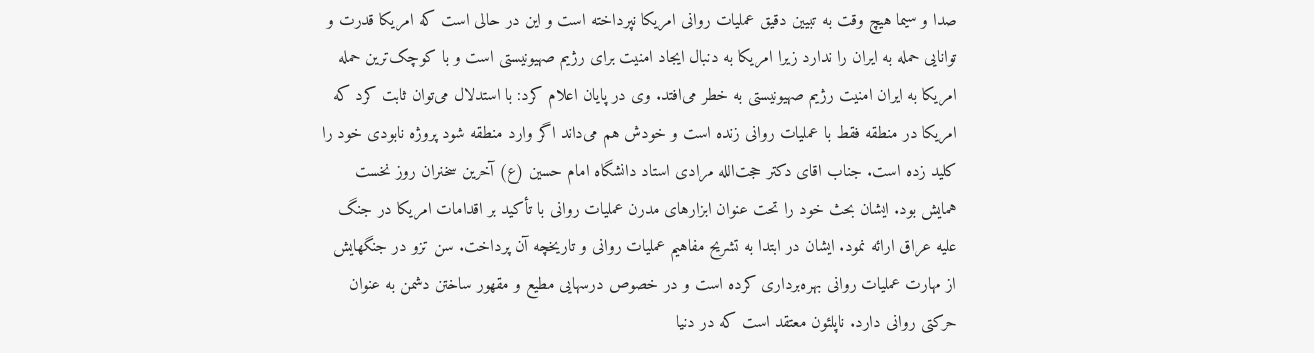صدا و سیما هیچ وقت به تبیین دقیق عملیات روانی امریکا نپرداخته است و این در حالی است که امریکا قدرت و توانایی حمله به ایران را ندارد زیرا امریکا به دنبال ایجاد امنیت برای رژیم صهیونیستی است و با کوچک‌ترین حمله امریکا به ایران امنیت رژیم صهیونیستی به خطر می‌افتد. وی در پایان اعلام کرد: با استدلال می‌توان ثابت کرد که امریکا در منطقه فقط با عملیات روانی زنده است و خودش هم می‌داند اگر وارد منطقه شود پروژه نابودی خود را کلید زده است. جناب اقای دکتر حجت‌‌الله مرادی استاد دانشگاه امام حسین (ع) آخرین سخنران روز نخست همایش بود. ایشان بحث خود را تحت عنوان ابزارهای مدرن عملیات روانی با تأکید بر اقدامات امریکا در جنگ علیه عراق ارائه نمود. ایشان در ابتدا به تشریح مفاهیم عملیات روانی و تاریخچه آن پرداخت. سن تزو در جنگهایش از مهارت عملیات روانی بهره‌‌برداری کرده است و در خصوص درسهایی مطیع و مقهور ساختن دشمن به عنوان حرکتی روانی دارد. ناپلئون معتقد است که در دنیا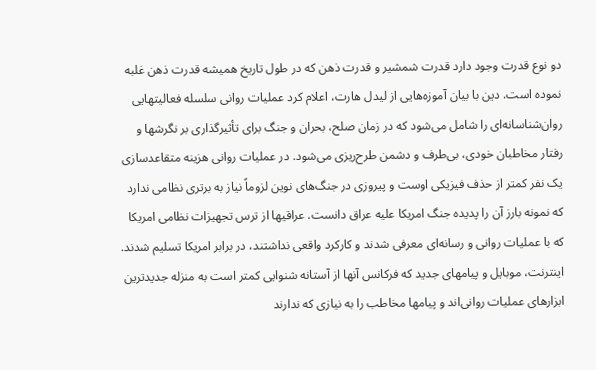دو نوع قدرت وجود دارد قدرت شمشیر و قدرت ذهن که در طول تاریخ همیشه قدرت ذهن غلبه نموده است. دین با بیان آموزه‌هایی از لیدل هارت، اعلام کرد عملیات روانی سلسله فعالیتهایی روان‌شناسانه‌ای را شامل می‌شود که در زمان صلح، بحران و جنگ برای تأثیرگذاری بر نگرشها و رفتار مخاطبان خودی، بی‌طرف و دشمن طرح‌ریزی می‌شود. در عملیات روانی هزینه متقاعدسازی یک نفر کمتر از حذف فیزیکی اوست و پیروزی در جنگ‌های نوین لزوماً نیاز به برتری نظامی ندارد که نمونه بارز آن را پدیده جنگ‌ امریکا علیه عراق دانست. عراقیها از ترس تجهیزات نظامی امریکا که با عملیات روانی و رسانه‌ای معرفی شدند و کارکرد واقعی نداشتند، در برابر امریکا تسلیم شدند. اینترنت، موبایل و پیامهای جدید که فرکانس آنها از آستانه شنوایی کمتر است به منزله جدیدترین ابزارهای عملیات روانی‌اند و پیامها مخاطب را به نیازی که ندارند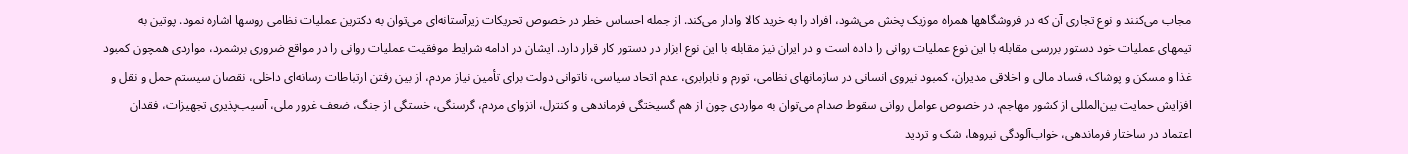مجاب می‌کنند و نوع تجاری آن که در فروشگاهها همراه موزیک پخش می‌شود، افراد را به خرید کالا وادار می‌کند. از جمله احساس خطر در خصوص تحریکات زیرآستانه‌ای می‌توان به دکترین عملیات‌ نظامی روسها اشاره نمود. پوتین به تیمهای عملیات خود دستور بررسی مقابله با این نوع عملیات روانی را داده است و در ایران نیز مقابله با این نوع ابزار در دستور کار قرار دارد. ایشان در ادامه شرایط موفقیت عملیات روانی را در مواقع ضروری برشمرد، مواردی همچون کمبود غذا و مسکن و پوشاک، فساد مالی و اخلاقی مدیران، کمبود نیروی انسانی در سازمانهای نظامی، تورم و نابرابری، عدم اتحاد سیاسی، ناتوانی دولت برای تأمین نیاز مردم، از بین رفتن ارتباطات رسانه‌ای داخلی، نقصان سیستم حمل و نقل و افزایش حمایت بین‌المللی از کشور مهاجم. در خصوص عوامل روانی سقوط صدام می‌توان به مواردی چون از هم گسیختگی فرماندهی و کنترل، انزوای مردم، گرسنگی، خستگی از جنگ، ضعف غرور ملی، آسیب‌پذیری تجهیزات، فقدان اعتماد در ساختار فرماندهی، خواب‌آلودگی نیروها، شک و تردید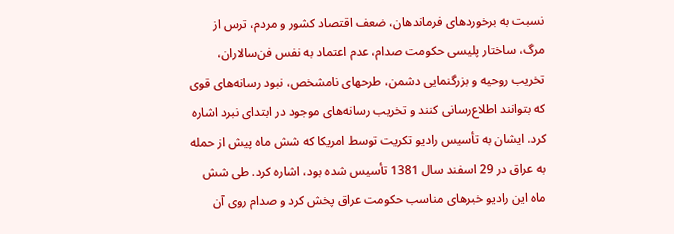نسبت به برخوردهای فرماندهان، ضعف اقتصاد کشور و مردم، ترس از مرگ، ساختار پلیسی حکومت صدام، عدم اعتماد به نفس فن‌سالاران، تخریب روحیه و بزرگنمایی دشمن، طرحهای نامشخص، نبود رسانه‌های قوی که بتوانند اطلاع‌رسانی کنند و تخریب رسانه‌های موجود در ابتدای نبرد اشاره کرد. ایشان به تأسیس رادیو تکریت توسط امریکا که شش ماه پیش از حمله به عراق در 29 اسفند سال 1381 تأسیس شده بود، اشاره کرد. طی شش ماه این رادیو خبرهای مناسب حکومت عراق پخش ‌کرد و صدام روی آن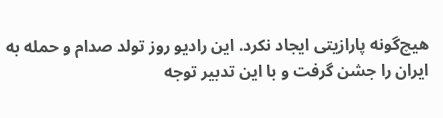هیچ‌گونه پارازیتی ایجاد نکرد. این رادیو روز تولد صدام و حمله به ایران را جشن ‌گرفت و با این تدبیر توجه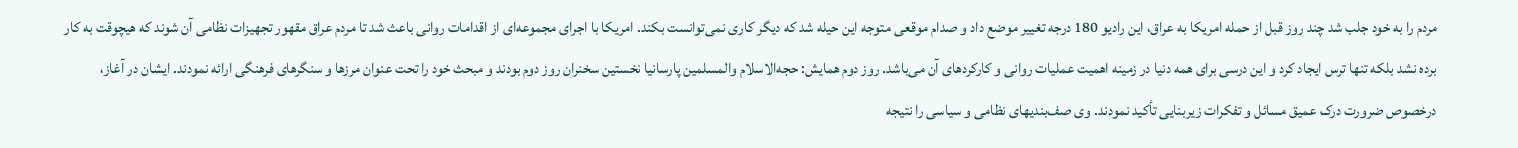مردم را به خود جلب شد چند روز قبل از حمله امریکا به عراق، این رادیو 180 درجه تغییر موضع داد و صدام موقعی متوجه این حیله شد که دیگر کاری نمی‌توانست بکند. امریکا با اجرای مجموعه‌ای از اقدامات روانی باعث شد تا مردم عراق مقهور تجهیزات نظامی آن شوند که هیچوقت به کار برده نشد بلکه تنها ترس ایجاد کرد و این درسی برای همه دنیا در زمینه اهمیت عملیات روانی و کارکردهای آن می‌باشد. روز دوم همایش: حجه‌الاسلام والمسلمین پارسانیا نخستین سخنران روز دوم بودند و مبحث خود را تحت عنوان مرزها و سنگرهای فرهنگی ارائه نمودند. ایشان در آغاز، درخصوص ضرورت درک عمیق مسائل و تفکرات زیربنایی تأکید نمودند. وی صف‌بندیهای نظامی و سیاسی را نتیجه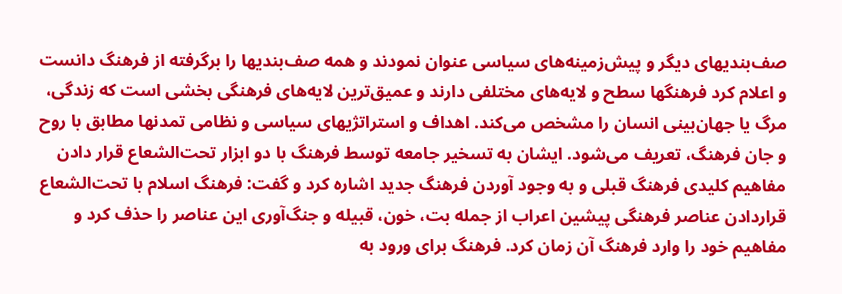صف‌بندیهای دیگر و پیش‌زمینه‌های سیاسی عنوان نمودند و همه صف‌بندیها را برگرفته از فرهنگ دانست و اعلام کرد فرهنگها سطح و لایه‌های مختلفی دارند و عمیق‌ترین لایه‌های فرهنگی بخشی است که زندگی، مرگ یا جهان‌بینی انسان را مشخص می‌کند. اهداف و استراتژیهای سیاسی و نظامی تمدنها مطابق با روح و جان فرهنگ، تعریف می‌شود. ایشان به تسخیر جامعه توسط فرهنگ با دو ابزار تحت‌الشعاع قرار دادن مفاهیم کلیدی فرهنگ قبلی و به وجود آوردن فرهنگ جدید اشاره کرد و گفت: فرهنگ اسلام با تحت‌الشعاع قراردادن عناصر فرهنگی پیشین اعراب از جمله بت، خون، قبیله و جنگ‌آوری این عناصر را حذف کرد و مفاهیم خود را وارد فرهنگ آن زمان کرد. فرهنگ برای ورود به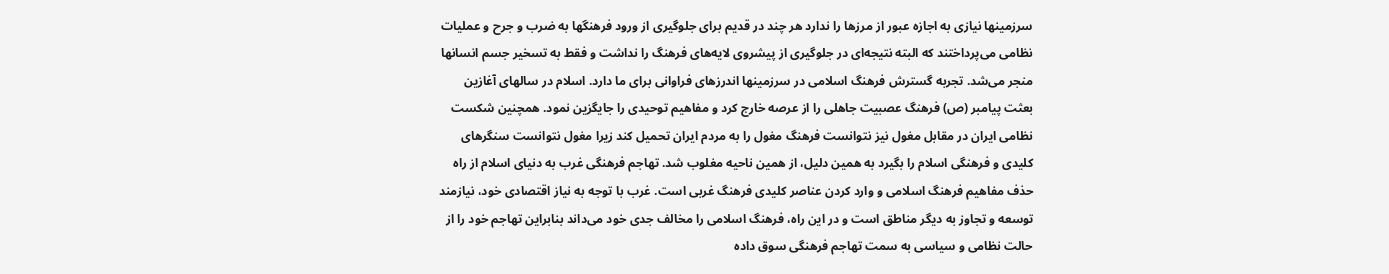سرزمینها نیازی به اجازه عبور از مرزها را ندارد هر چند در قدیم برای جلوگیری از ورود فرهنگها به ضرب و جرح و عملیات‌ نظامی می‌پرداختند که البته نتیجه‌ای در جلوگیری از پیشروی لایه‌های فرهنگ را نداشت و فقط به تسخیر جسم‌ انسانها منجر می‌شد. تجربه گسترش فرهنگ اسلامی در سرزمینها اندرزهای فراوانی برای ما دارد. اسلام در سالهای آغازین بعثت پیامبر (ص) فرهنگ عصبیت جاهلی را از عرصه خارج کرد و مفاهیم توحیدی را جایگزین نمود. همچنین شکست نظامی ایران در مقابل مغول نیز نتوانست فرهنگ مغول را به مردم ایران تحمیل کند زیرا مغول نتوانست سنگرهای کلیدی و فرهنگی اسلام را بگیرد به همین دلیل، از همین ناحیه مغلوب شد. تهاجم فرهنگی غرب به دنیای اسلام از راه حذف مفاهیم فرهنگ اسلامی و وارد کردن عناصر کلیدی فرهنگ غربی است. غرب با توجه به نیاز اقتصادی خود، نیازمند توسعه و تجاوز به دیگر مناطق است و در این راه، فرهنگ اسلامی را مخالف جدی خود می‌داند بنابراین تهاجم خود را از حالت نظامی و سیاسی به سمت تهاجم فرهنگی سوق داده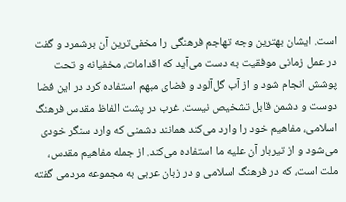است. ایشان بهترین وجه تهاجم فرهنگی را مخفی‌ترین آن برشمرد و گفت در عمل زمانی موفقیت به دست می‌آید که اقدامات، مخفیانه و تحت پوشش انجام شود و از آب گل‌آلود و فضای مبهم استفاده کرد در این فضا دوست و دشمن قابل تشخیص نیست. غرب در پشت الفاظ مقدس فرهنگ اسلامی، مفاهیم خود را وارد می‌کند همانند دشمنی که وارد سنگر خودی می‌شود و از تیربار آن علیه ما استفاده می‌کند. از جمله مفاهیم مقدس، ملت است، که در فرهنگ اسلامی و در زبان عربی به مجموعه مردمی گفته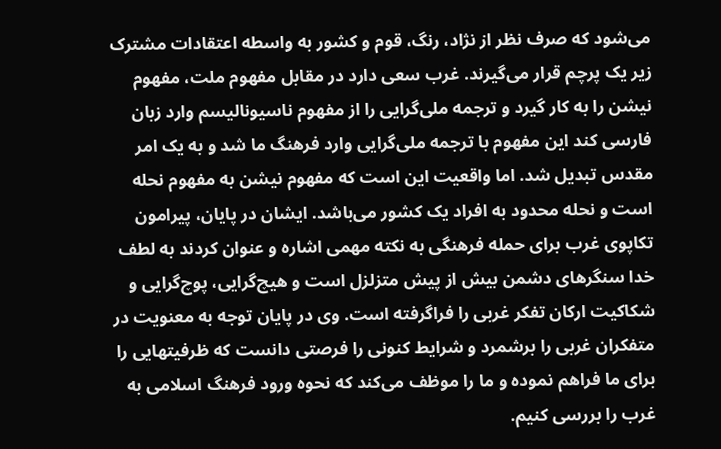می‌شود که صرف نظر از نژاد، رنگ، قوم و کشور به واسطه اعتقادات مشترک زیر یک پرچم قرار می‌گیرند. غرب سعی دارد در مقابل مفهوم ملت، مفهوم نیشن را به کار گیرد و ترجمه ملی‌گرایی را از مفهوم ناسیونالیسم وارد زبان فارسی کند این مفهوم با ترجمه ملی‌گرایی وارد فرهنگ ما شد و به یک امر مقدس تبدیل شد. اما واقعیت این است که مفهوم نیشن به مفهوم نحله است و نحله محدود به افراد یک کشور می‌باشد. ایشان در پایان، پیرامون تکاپوی غرب برای حمله فرهنگی به نکته مهمی اشاره و عنوان کردند به لطف خدا سنگرهای دشمن بیش از پیش متزلزل است و هیچ‌گرایی، پوچ‌گرایی و شکاکیت ارکان تفکر غربی را فراگرفته است. وی در پایان توجه به معنویت در متفکران غربی را برشمرد و شرایط کنونی را فرصتی دانست که ظرفیتهایی را برای ما فراهم نموده و ما را موظف می‌کند که نحوه ورود فرهنگ اسلامی به غرب را بررسی کنیم.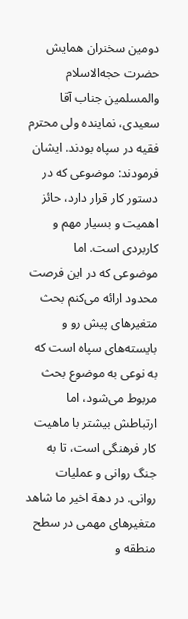دومین سخنران همایش حضرت حجه‌الاسلام والمسلمین جناب آقا سعیدی، نماینده ولی محترم فقیه در سپاه بودند. ایشان فرمودند: موضوعی که در دستور کار قرار دارد، حائز اهمیت و بسیار مهم و کاربردی است. اما موضوعی که در این فرصت محدود ارائه می‌کنم بحث متغیرهای پیش رو و بایسته‌های سپاه است که به نوعی به موضوع بحث مربوط می‌شود، اما ارتباطش بیشتر با ماهیت کار فرهنگی است، تا به جنگ روانی و عملیات روانی. در دهة اخیر ما شاهد متغیرهای مهمی در سطح منطقه و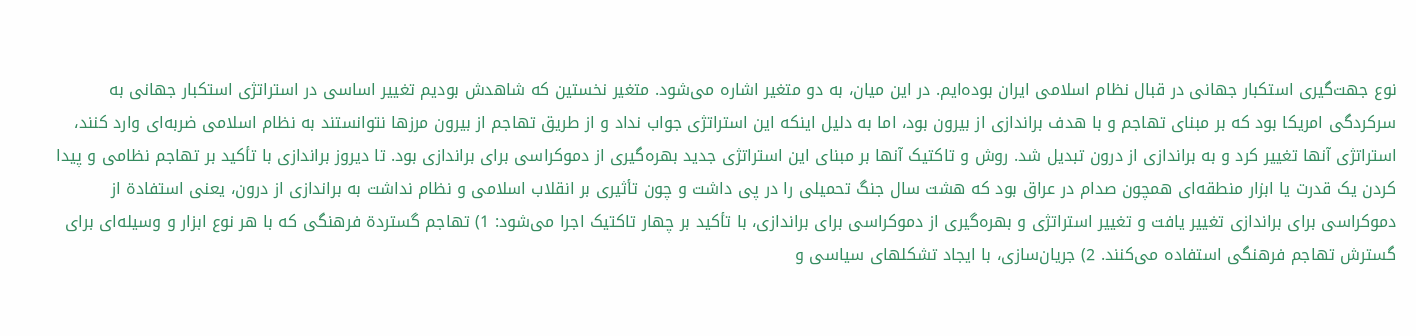نوع جهت‌گیری استکبار جهانی در قبال نظام اسلامی ایران بوده‌ایم. در این میان، به دو متغیر اشاره می‌شود. متغیر نخستین که شاهدش بودیم تغییر اساسی در استراتژی استکبار جهانی به سرکردگی امریکا بود که بر مبنای تهاجم و با هدف براندازی از بیرون بود، اما به دلیل اینکه این استراتژی جواب نداد و از طریق تهاجم از بیرون مرزها نتوانستند به نظام اسلامی ضربه‌ای وارد کنند، استراتژی آنها تغییر کرد و به براندازی از درون تبدیل شد. روش و تاکتیک آنها بر مبنای این استراتژی جدید بهره‌گیری از دموکراسی برای براندازی بود. تا دیروز براندازی با تأکید بر تهاجم نظامی و پیدا کردن یک قدرت یا ابزار منطقه‌ای همچون صدام در عراق بود که هشت سال جنگ تحمیلی را در پی داشت و چون تأثیری بر انقلاب اسلامی و نظام نداشت به براندازی از درون، یعنی استفادة از دموکراسی برای براندازی تغییر یافت و تغییر استراتژی و بهره‌گیری از دموکراسی برای براندازی، با تأکید بر چهار تاکتیک اجرا می‌شود: 1) تهاجم گستردة فرهنگی که با هر نوع ابزار و وسیله‌ای برای گسترش تهاجم فرهنگی استفاده می‌کنند. 2) جریان‌سازی، با ایجاد تشکلهای سیاسی و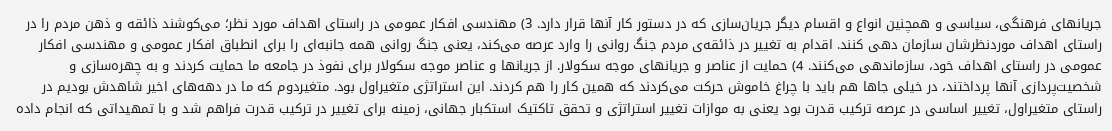جریانهای فرهنگی، سیاسی و همچنین انواع و اقسام دیگر جریان‌سازی که در دستور کار آنها قرار دارد. 3) مهندسی افکار عمومی در راستای اهداف مورد نظر؛ می‌کوشند ذائقه و ذهن مردم را در راستای اهداف موردنظرشان سازمان دهی کنند. اقدام به تغییر در ذائقه‌ی مردم جنگ روانی را وارد عرصه می‌کند، یعنی جنگ روانی همه جانبه‌ای را برای انطباق افکار عمومی و مهندسی افکار عمومی در راستای اهداف خود، سازماندهی می‌کنند. 4) حمایت از عناصر و جریانهای موجه سکولار. از جریانها و عناصر موجه سکولار برای نفوذ در جامعه ما حمایت کردند و به چهره‌سازی و شخصیت‌پردازی آنها پرداختند، در خیلی جاها هم باید با چراغ خاموش حرکت می‌کردند که همین کار را هم کردند. این استراتژی متغیراول بود. متغیردوم که ما در دهه‌های اخیر شاهدش بودیم در راستای متغیراول، تغییر اساسی در عرصه ترکیب قدرت بود یعنی به موازات تغییر استراتژی و تحقق تاکتیک استکبار جهانی، زمینه برای تغییر در ترکیب قدرت فراهم شد و با تمهیداتی که انجام داده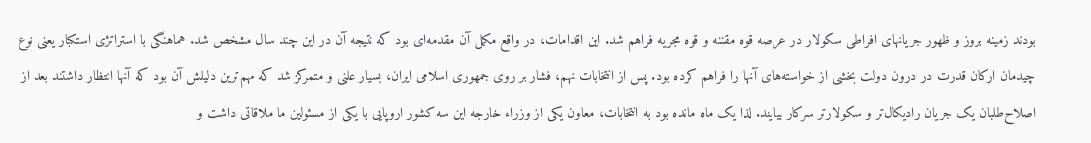بودند زمینه بروز و ظهور جریانهای افراطی سکولار در عرصه قوه مقننه و قوه مجریه فراهم شد. این اقدامات، در واقع مکمل آن مقدمه‌ای بود که نتیجه آن در این چند سال مشخص شد. هماهنگی با استراتژی استکبار یعنی نوع چیدمان ارکان قدرت در درون دولت بخشی از خواسته‌های آنها را فراهم کرده بود. پس از انتخابات نهم، فشار بر روی جمهوری اسلامی ایران، بسیار علنی و متمرکز شد که مهم‌ترین دلیلش آن بود که آنها انتظار داشتند بعد از اصلاح‌طلبان یک جریان رادیکال‌تر و سکولارتر سرکار بیایند. لذا یک ماه مانده بود به انتخابات، معاون یکی از وزراء خارجه این سه کشور اروپایی با یکی از مسئولین ما ملاقاتی داشت و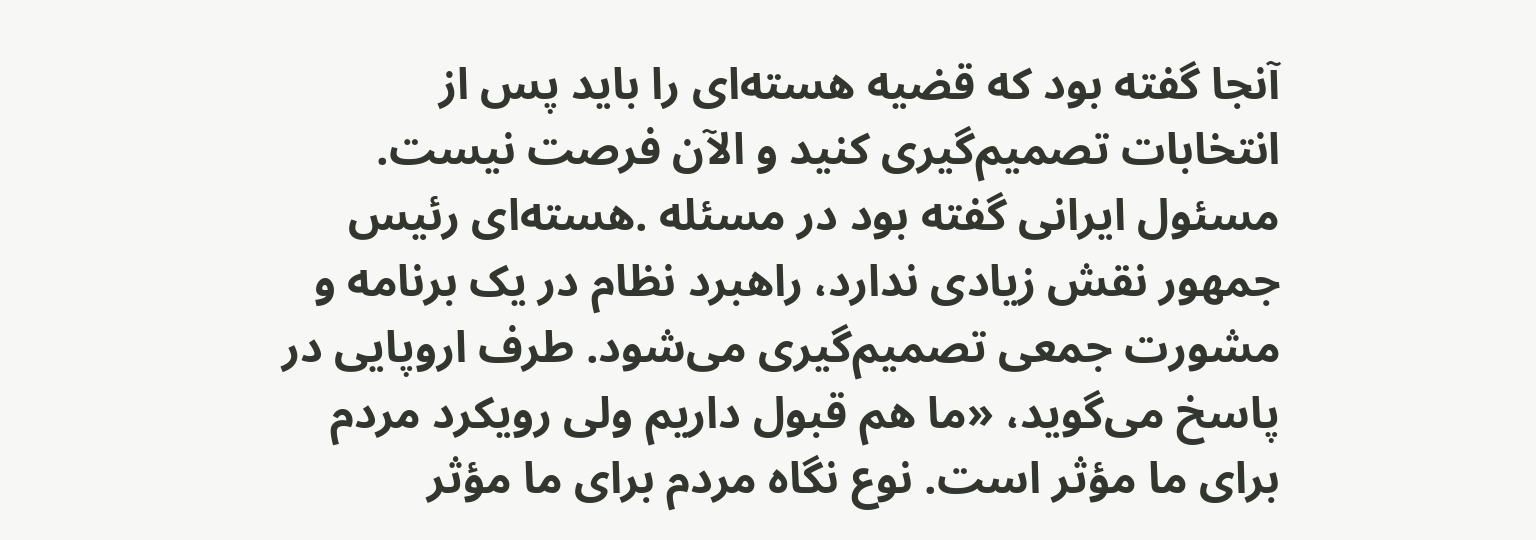آنجا گفته بود که قضیه هسته‌ای را باید پس از انتخابات تصمیم‌گیری کنید و الآن فرصت نیست. مسئول ایرانی گفته بود در مسئله .هسته‌ای رئیس جمهور نقش زیادی ندارد، راهبرد نظام در یک برنامه و مشورت جمعی تصمیم‌گیری می‌شود. طرف اروپایی در پاسخ می‌گوید، «ما هم قبول داریم ولی رویکرد مردم برای ما مؤثر است. نوع نگاه مردم برای ما مؤثر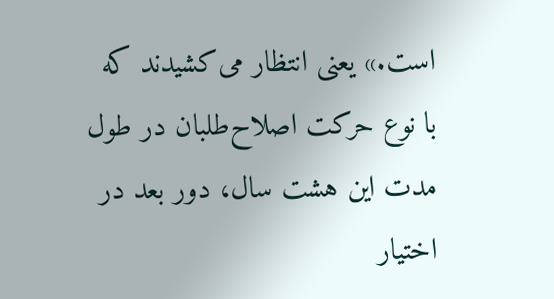است.» یعنی انتظار می‌کشیدند که با نوع حرکت اصلاح‌طلبان در طول مدت این هشت سال، دور بعد در اختیار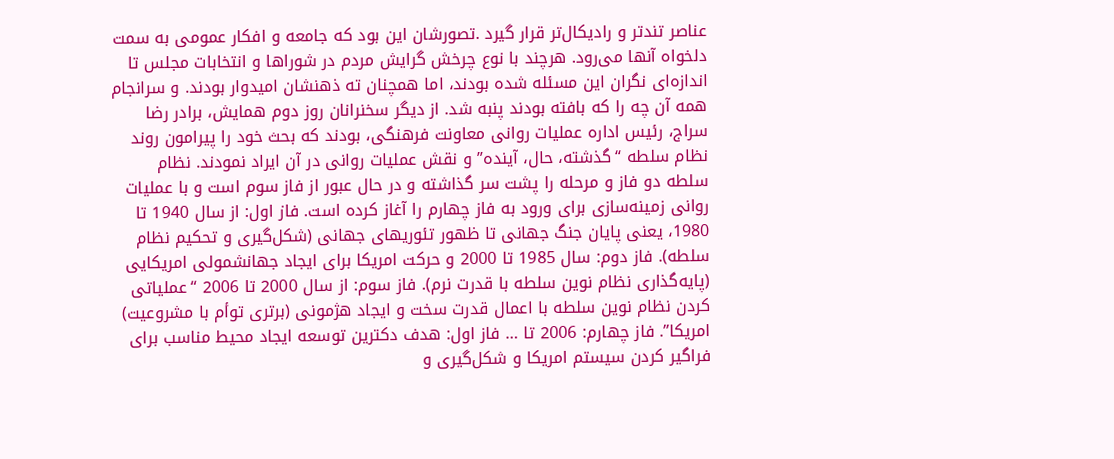عناصر تندتر و رادیکال‌تر قرار گیرد .تصورشان این بود که جامعه و افکار عمومی به سمت دلخواه آنها می‌رود. هرچند با نوع چرخش گرایش مردم در شوراها و انتخابات مجلس تا اندازه‌ای نگران این مسئله شده بودند، اما همچنان ته ذهنشان امیدوار بودند. و سرانجام همه آن چه را که بافته بودند پنبه شد. از دیگر سخنرانان روز دوم همایش، برادر رضا سراج، رئیس اداره عملیات روانی معاونت فرهنگی، بودند که بحث خود را پیرامون روند نظام سلطه “گذشته، حال، آینده” و نقش عملیات روانی در آن ایراد نمودند. نظام سلطه دو فاز و مرحله را پشت سر گذاشته و در حال عبور از فاز سوم است و با عملیات روانی زمینه‌سازی برای ورود به فاز چهارم را آغاز کرده است. فاز اول: از سال 1940 تا 1980، یعنی پایان جنگ جهانی تا ظهور تئوریهای جهانی (شکل‌گیری و تحکیم نظام سلطه). فاز دوم: سال 1985 تا 2000 و حرکت امریکا برای ایجاد جهانشمولی امریکایی (پایه‌گذاری نظام نوین سلطه با قدرت نرم). فاز سوم: از سال 2000 تا 2006 “عملیاتی کردن نظام نوین سلطه با اعمال قدرت سخت و ایجاد هژمونی (برتری توأم با مشروعیت) امریکا”. فاز چهارم: 2006 تا … فاز اول: هدف دکترین توسعه ایجاد محیط مناسب برای فراگیر کردن سیستم امریکا و شکل‌گیری و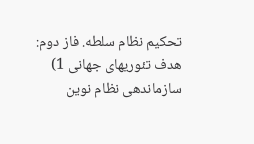تحکیم نظام سلطه. فاز دوم: هدف تئوریهای جهانی 1) سازماندهی نظام نوین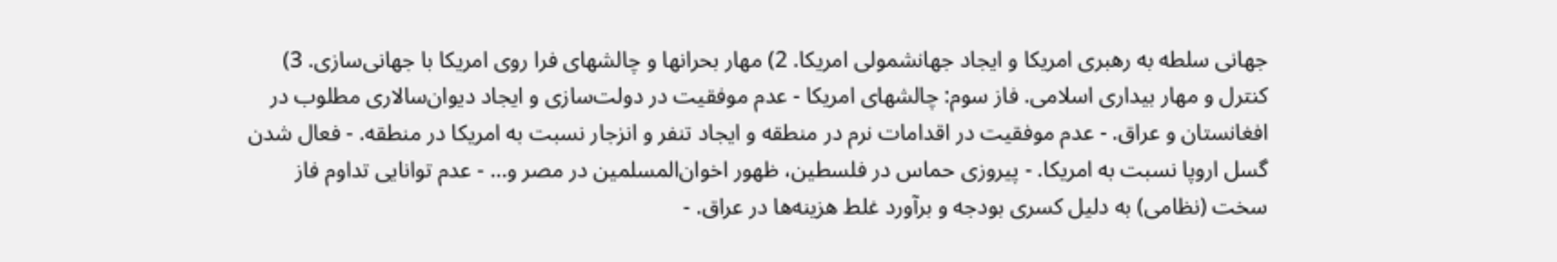جهانی سلطه به رهبری امریکا و ایجاد جهانشمولی امریکا. 2) مهار بحرانها و چالشهای فرا روی امریکا با جهانی‌سازی. 3) کنترل و مهار بیداری اسلامی. فاز سوم: چالشهای امریکا - عدم موفقیت در دولت‌سازی و ایجاد دیوان‌سالاری مطلوب در افغانستان و عراق. - عدم موفقیت در اقدامات نرم در منطقه و ایجاد تنفر و انزجار نسبت به امریکا در منطقه. - فعال شدن گسل اروپا نسبت به امریکا. - پیروزی حماس در فلسطین، ظهور اخوان‌المسلمین در مصر و… - عدم توانایی تداوم فاز سخت (نظامی) به دلیل کسری بودجه و برآورد غلط هزینه‌ها در عراق. -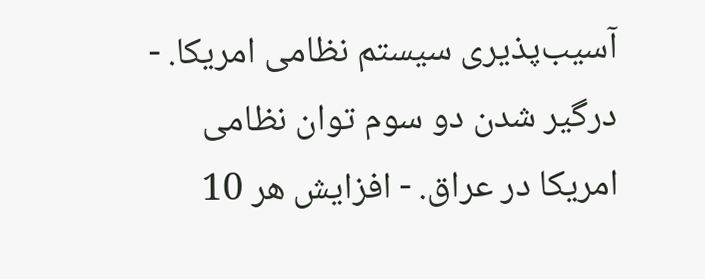آسیب‌پذیری سیستم نظامی امریکا. - درگیر شدن دو سوم توان نظامی امریکا در عراق. - افزایش هر 10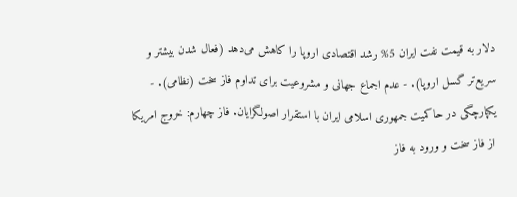دلار به قیمت نفت ایران 5% رشد اقتصادی اروپا را کاهش می‌دهد (فعال شدن بیشتر و سریع‌تر گسل اروپا). - عدم اجماع جهانی و مشروعیت برای تداوم فاز سخت (نظامی). - یکپارچگی در حاکمیت جمهوری اسلامی ایران با استقرار اصولگرایان. فاز چهارم: خروج امریکا از فاز سخت و ورود به فاز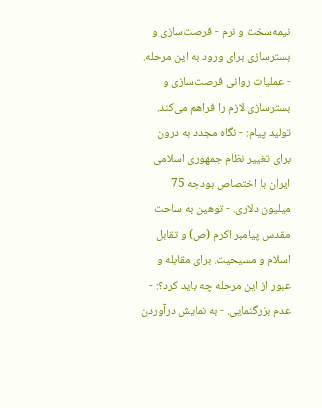نیمه‌سخت و نرم - فرصت‌سازی و بسترسازی برای ورود به این مرحله. - عملیات روانی فرصت‌سازی و بسترسازی لازم را فراهم می‌کند. تولید پیام: - نگاه مجدد به درون برای تغییر نظام جمهوری اسلامی ایران با اختصاص بودجه 75 میلیون دلاری. - توهین به ساحت مقدس پیامبر اکرم (ص) و تقابل اسلام و مسیحیت. برای مقابله و عبور از این مرحله چه باید کرد؟: - عدم بزرگنمایی. - به نمایش درآوردن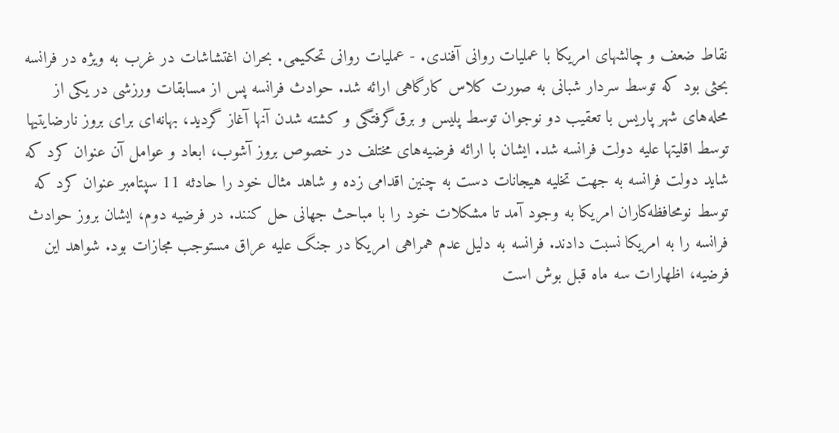نقاط ضعف و چالشهای امریکا با عملیات روانی آفندی. - عملیات روانی تحکیمی. بحران اغتشاشات در غرب به ویژه در فرانسه بحثی بود که توسط سردار شبانی به صورت کلاس کارگاهی ارائه شد. حوادث فرانسه پس از مسابقات ورزشی در یکی از محله‌های شهر پاریس با تعقیب دو نوجوان توسط پلیس و برق‌گرفتگی و کشته شدن آنها آغاز گردید، بهانه‌ای برای بروز نارضایتیها توسط اقلیتها علیه دولت فرانسه شد. ایشان با ارائه فرضیه‌های مختلف در خصوص بروز آشوب، ابعاد و عوامل آن عنوان کرد که شاید دولت فرانسه به جهت تخلیه هیجانات دست به چنین اقدامی زده و شاهد مثال خود را حادثه 11 سپتامبر عنوان کرد که توسط نومحافظه‌کاران امریکا به وجود آمد تا مشکلات خود را با مباحث جهانی حل کنند. در فرضیه دوم، ایشان بروز حوادث فرانسه را به امریکا نسبت دادند. فرانسه به دلیل عدم همراهی امریکا در جنگ علیه عراق مستوجب مجازات بود. شواهد این فرضیه، اظهارات سه ماه قبل بوش است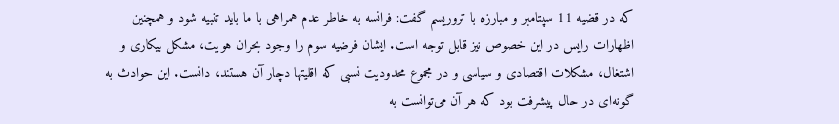که در قضیه 11 سپتامبر و مبارزه با تروریسم گفت: فرانسه به خاطر عدم همراهی با ما باید تنبیه شود و همچنین اظهارات رایس در این خصوص نیز قابل توجه است. ایشان فرضیه سوم را وجود بحران هویت، مشکل بیکاری و اشتغال، مشکلات اقتصادی و سیاسی و در مجموع محدودیت نسبی که اقلیتها دچار آن هستند، دانست. این حوادث به گونه‌ای در حال پیشرفت بود که هر آن می‌توانست به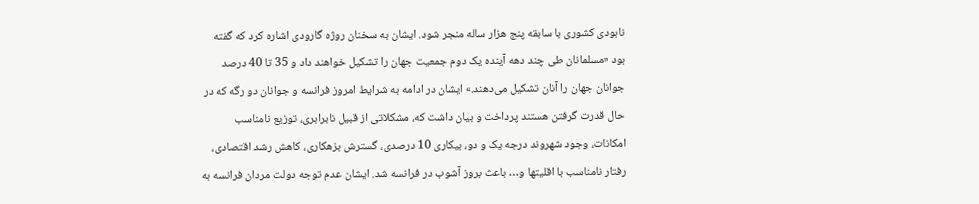نابودی کشوری با سابقه پنج هزار ساله منجر شود. ایشان به سخنان روژه گارودی اشاره کرد که گفته بود «مسلمانان طی چند دهه آینده یک دوم جمعیت جهان را تشکیل خواهند داد و 35 تا 40 درصد جوانان جهان را آنان تشکیل می‌دهند.» ایشان در ادامه به شرایط امروز فرانسه و جوانان دو رگه که در حال قدرت گرفتن هستند پرداخت و بیان داشت که، مشکلاتی از قبیل نابرابری، توزیع نامناسب امکانات، وجود شهروند درجه یک و دو، بیکاری 10 درصدی، گسترش بزهکاری، کاهش رشد اقتصادی، رفتار نامناسب با اقلیتها و… باعث بروز آشوب در فرانسه شد. ایشان عدم توجه دولت مردان فرانسه به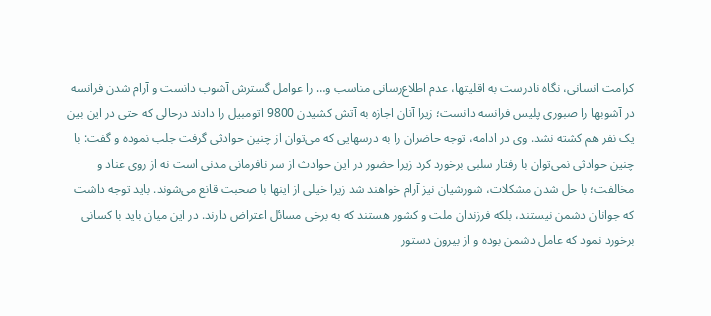کرامت انسانی، نگاه نادرست به اقلیتها، عدم اطلاع‌رسانی مناسب و… را عوامل گسترش آشوب دانست و آرام شدن فرانسه در آشوبها را صبوری پلیس فرانسه دانست؛ زیرا آنان اجازه به آتش کشیدن 9800 اتومبیل را دادند درحالی که حتی در این بین یک نفر هم کشته نشد. وی در ادامه، توجه حاضران را به درسهایی که می‌توان از چنین حوادثی گرفت جلب نموده و گفت: با چنین حوادثی نمی‌توان با رفتار سلبی برخورد کرد زیرا حضور در این حوادث از سر نافرمانی مدنی است نه از روی عناد و مخالفت؛ با حل شدن مشکلات، شورشیان نیز آرام خواهند شد زیرا خیلی از اینها با صحبت قانع می‌شوند. باید توجه داشت که جوانان دشمن نیستند، بلکه فرزندان ملت و کشور هستند که به برخی مسائل اعتراض دارند. در این میان باید با کسانی برخورد نمود که عامل دشمن بوده و از بیرون دستور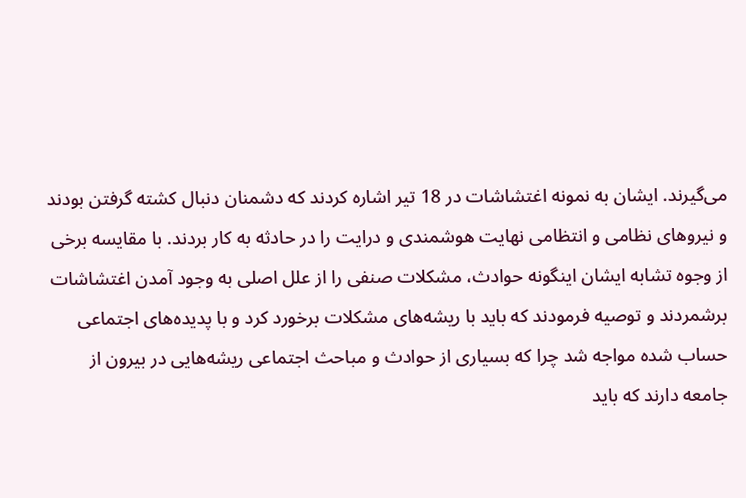می‌گیرند. ایشان به نمونه اغتشاشات در 18 تیر اشاره کردند که دشمنان دنبال کشته گرفتن بودند و نیروهای نظامی و انتظامی نهایت هوشمندی و درایت را در حادثه به کار بردند. با مقایسه برخی از وجوه تشابه ایشان اینگونه حوادث، مشکلات صنفی را از علل اصلی به وجود آمدن اغتشاشات برشمردند و توصیه فرمودند که باید با ریشه‌های مشکلات برخورد کرد و با پدیده‌های اجتماعی حساب شده مواجه شد چرا که بسیاری از حوادث و مباحث اجتماعی ریشه‌هایی در بیرون از جامعه دارند که باید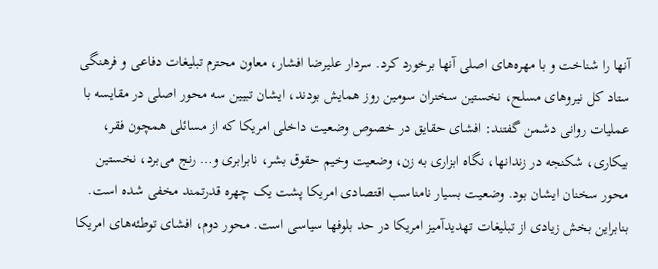آنها را شناخت و با مهره‌های اصلی آنها برخورد کرد. سردار علیرضا افشار، معاون محترم تبلیغات دفاعی و فرهنگی ستاد کل نیروهای مسلح، نخستین سخنران سومین روز همایش بودند، ایشان تبیین سه محور اصلی در مقایسه با عملیات روانی دشمن گفتند: افشای حقایق در خصوص وضعیت داخلی امریکا که از مسائلی همچون فقر، بیکاری، شکنجه در زندانها، نگاه ابزاری به زن، وضعیت وخیم حقوق بشر، نابرابری و… رنج می‌برد، نخستین محور سخنان ایشان بود. وضعیت بسیار نامناسب اقتصادی امریکا پشت یک چهره قدرتمند مخفی شده است. بنابراین بخش زیادی از تبلیغات تهدیدآمیز امریکا در حد بلوفها سیاسی است. محور دوم، افشای توطئه‌های امریکا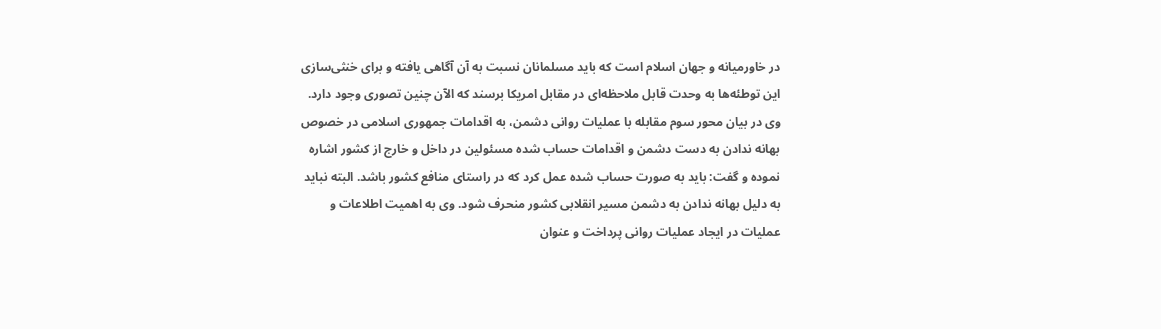در خاورمیانه و جهان اسلام است که باید مسلمانان نسبت به آن آگاهی یافته و برای خنثی‌سازی این توطئه‌ها به وحدت قابل ملاحظه‌ای در مقابل‌ امریکا برسند که الآن چنین تصوری وجود دارد. وی در بیان محور سوم مقابله با عملیات روانی دشمن، به اقدامات جمهوری اسلامی در خصوص بهانه ندادن به دست دشمن و اقدامات حساب شده مسئولین در داخل و خارج از کشور اشاره نموده و گفت: باید به صورت حساب‌ شده عمل کرد که در راستای منافع کشور باشد. البته نباید به دلیل بهانه ندادن به دشمن مسیر انقلابی کشور منحرف شود. وی به اهمیت اطلاعات و عملیات در ایجاد عملیات روانی پرداخت و عنوان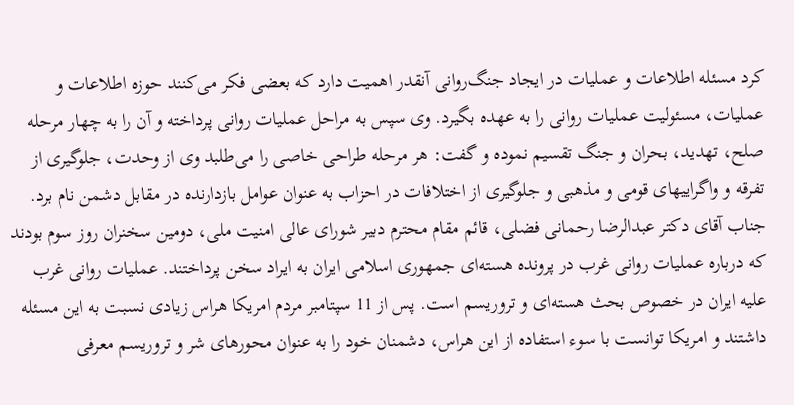کرد مسئله اطلاعات و عملیات در ایجاد جنگ‌روانی آنقدر اهمیت دارد که بعضی فکر می‌کنند حوزه اطلاعات و عملیات، مسئولیت عملیات روانی را به عهده بگیرد. وی سپس به مراحل عملیات روانی پرداخته و آن را به چهار مرحله صلح، تهدید، بحران و جنگ تقسیم نموده و گفت: هر مرحله طراحی خاصی را می‌طلبد وی از وحدت، جلوگیری از تفرقه و واگراییهای قومی و مذهبی و جلوگیری از اختلافات در احزاب به عنوان عوامل بازدارنده در مقابل دشمن نام برد. جناب آقای دکتر عبدالرضا رحمانی فضلی، قائم مقام محترم دبیر شورای عالی امنیت ملی، دومین سخنران روز سوم بودند که درباره عملیات روانی غرب در پرونده هسته‌ای جمهوری اسلامی ایران به ایراد سخن پرداختند. عملیات روانی غرب علیه ایران در خصوص بحث هسته‌ای و تروریسم است. پس از 11 سپتامبر مردم امریکا هراس زیادی نسبت به این مسئله داشتند و امریکا توانست با سوء استفاده از این هراس، دشمنان خود را به عنوان محورهای شر و تروریسم معرفی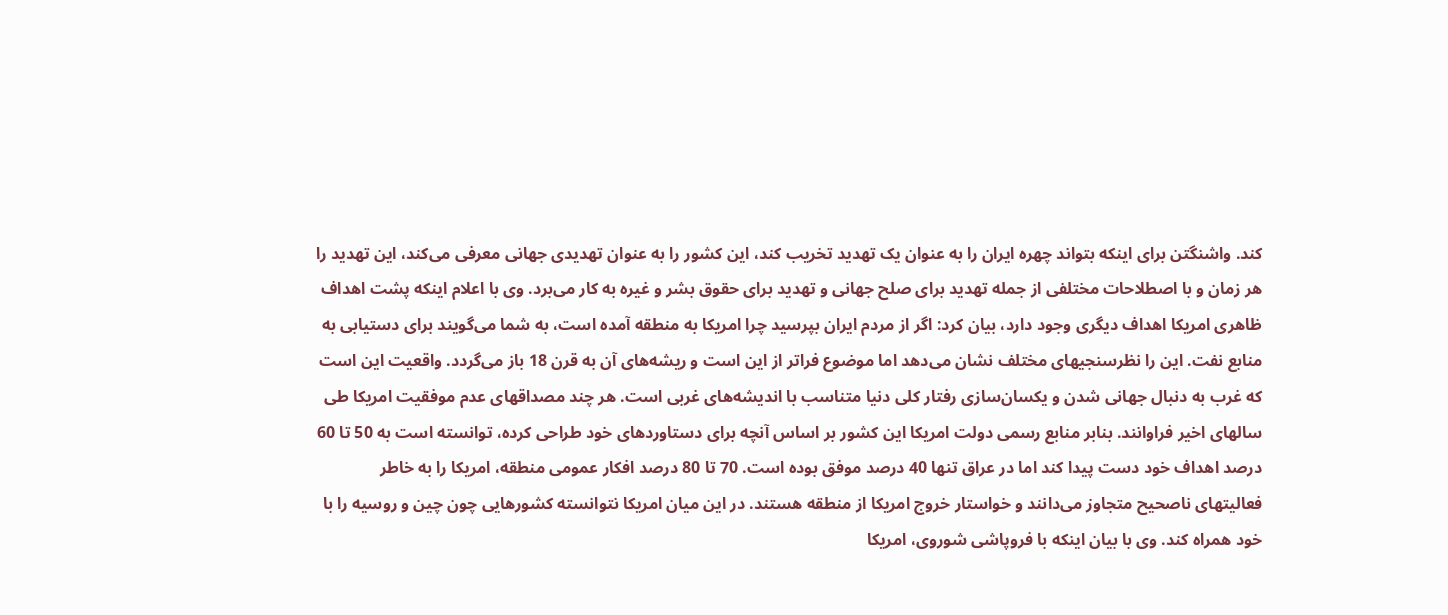کند. واشنگتن برای اینکه بتواند چهره ایران را به عنوان یک تهدید تخریب کند، این کشور را به عنوان تهدیدی جهانی معرفی می‌کند، این تهدید را هر زمان و با اصطلاحات مختلفی از جمله تهدید برای صلح جهانی و تهدید برای حقوق بشر و غیره به کار می‌برد. وی با اعلام اینکه پشت اهداف ظاهری امریکا اهداف دیگری وجود دارد، بیان کرد: اگر از مردم ایران بپرسید چرا امریکا به منطقه آمده است، به شما می‌گویند برای دستیابی به منابع نفت. این را نظرسنجیهای مختلف نشان می‌دهد اما موضوع فراتر از این است و ریشه‌های آن به قرن 18 باز می‌گردد. واقعیت این است که غرب به دنبال جهانی‌ شدن و یکسان‌سازی رفتار کلی دنیا متناسب با اندیشه‌های غربی است. هر چند مصداقهای عدم موفقیت امریکا طی سالهای اخیر فراوانند. بنابر منابع رسمی دولت امریکا این کشور بر اساس آنچه برای دستاوردهای خود طراحی کرده، توانسته است به 50 تا 60 درصد اهداف خود دست پیدا کند اما در عراق تنها 40 درصد موفق بوده است. 70 تا 80 درصد افکار عمومی منطقه، امریکا را به خاطر فعالیتهای ناصحیح متجاوز می‌دانند و خواستار خروج امریکا از منطقه هستند. در این میان امریکا نتوانسته کشورهایی چون چین و روسیه را با خود همراه کند. وی با بیان اینکه با فروپاشی شوروی، امریکا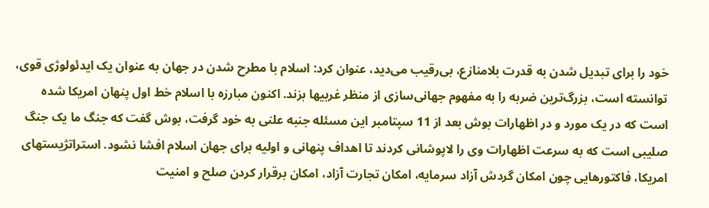خود را برای تبدیل شدن به قدرت بلامنازع، بی‌رقیب می‌دید، عنوان کرد: اسلام با مطرح شدن در جهان به عنوان یک ایدئولوژی قوی، توانسته است، بزرگ‌ترین ضربه را به مفهوم جهانی‌سازی از منظر غربیها بزند. اکنون مبارزه با اسلام خط اول پنهان امریکا شده است که در یک مورد و در اظهارات بوش بعد از 11 سپتامبر این مسئله جنبه علنی به خود گرفت، بوش گفت که جنگ ما یک جنگ صلیبی است که به سرعت اظهارات وی را لاپوشانی کردند تا اهداف پنهانی و اولیه برای جهان اسلام افشا نشود. استراتژیستهای امریکا، فاکتورهایی چون امکان گردش آزاد سرمایه، امکان تجارت آزاد، امکان برقرار کردن صلح و امنیت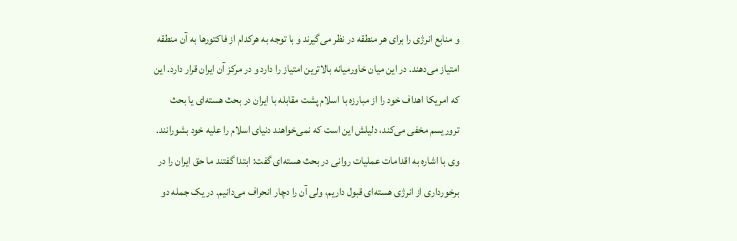و منابع انرژی را برای هر منطقه در نظر می‌گیرند و با توجه به هرکدام از فاکتورها به آن منطقه امتیاز می‌دهند. در این میان خاورمیانه بالاترین امتیاز را دارد و در مرکز آن ایران قرار دارد. این که امریکا اهداف خود را از مبارزه با اسلام پشت مقابله با ایران در بحث هسته‌ای یا بحث تروریسم مخفی می‌کند،‌ دلیلش این است که نمی‌خواهند دنیای اسلام را علیه خود بشورانند. وی با اشاره به اقدامات عملیات روانی در بحث هسته‌ای گفت: ابتدا گفتند ما حق ایران را در برخورداری از انرژی هسته‌ای قبول داریم، ولی آن را دچار انحراف می‌دانیم. در یک جمله دو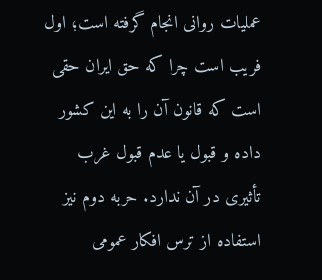عملیات روانی انجام گرفته است؛ اول فریب است چرا که حق ایران حقی است که قانون آن را به این کشور داده و قبول یا عدم قبول غرب تأثیری در آن ندارد. حربه دوم نیز استفاده از ترس افکار عمومی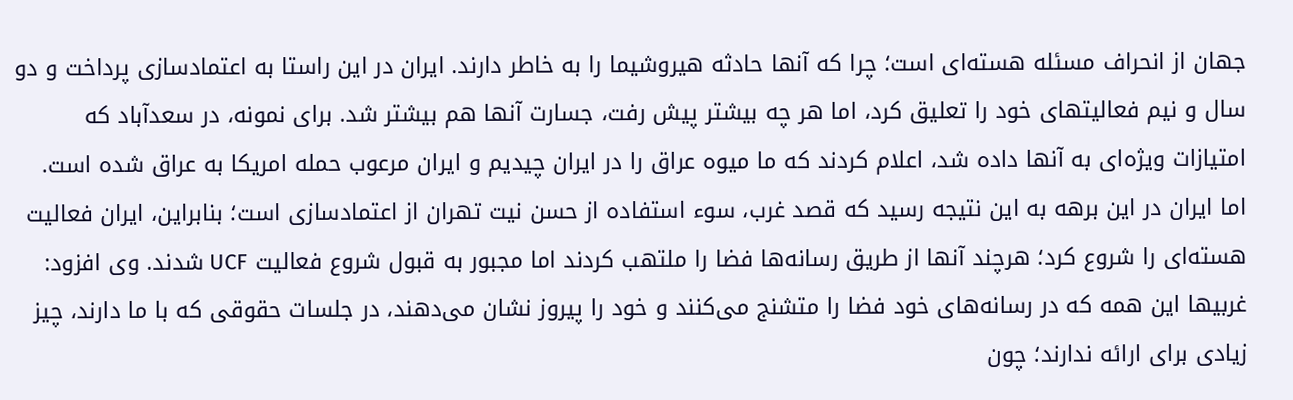جهان از انحراف مسئله هسته‌ای است؛ چرا که آنها حادثه هیروشیما را به خاطر دارند. ایران در این راستا به اعتمادسازی پرداخت و دو سال و نیم فعالیتهای خود را تعلیق کرد، اما هر چه بیشتر پیش رفت، جسارت آنها هم بیشتر شد. برای نمونه، در سعدآباد که امتیازات ویژه‌ای به آنها داده شد، اعلام کردند که ما میوه عراق را در ایران چیدیم و ایران مرعوب حمله امریکا به عراق شده است. اما ایران در این برهه به این نتیجه رسید که قصد غرب، سوء استفاده از حسن نیت تهران از اعتمادسازی است؛ بنابراین، ایران فعالیت هسته‌ای را شروع کرد؛ هرچند آنها از طریق رسانه‌ها فضا را ملتهب کردند اما مجبور به قبول شروع فعالیت UCF شدند. وی افزود: غربیها این همه که در رسانه‌های خود فضا را متشنج می‌کنند و خود را پیروز نشان می‌دهند، در جلسات حقوقی که با ما دارند، چیز زیادی برای ارائه ندارند؛ چون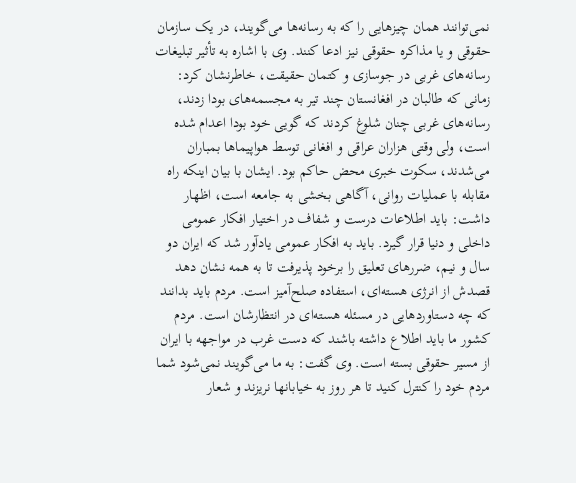نمی‌توانند همان چیزهایی را که به رسانه‌ها می‌گویند، در یک سازمان حقوقی و یا مذاکره حقوقی نیز ادعا کنند. وی با اشاره به تأثیر تبلیغات رسانه‌های غربی در جوسازی و کتمان حقیقت، خاطرنشان کرد: زمانی که طالبان در افغانستان چند تیر به مجسمه‌های بودا زدند، رسانه‌های غربی چنان شلوغ کردند که گویی خود بودا اعدام شده است، ولی وقتی هزاران عراقی و افغانی توسط هواپیماها بمباران می‌شدند، سکوت خبری محض حاکم بود. ایشان با بیان اینکه راه مقابله با عملیات روانی، آگاهی بخشی به جامعه است، اظهار داشت: باید اطلاعات درست و شفاف در اختیار افکار عمومی داخلی و دنیا قرار گیرد. باید به افکار عمومی یادآور شد که ایران دو سال و نیم، ضررهای تعلیق را برخود پذیرفت تا به همه نشان دهد قصدش از انرژی هسته‌ای، استفاده صلح‌آمیز است. مردم باید بدانند که چه دستاوردهایی در مسئله هسته‌ای در انتظارشان است. مردم کشور ما باید اطلاع داشته باشند که دست غرب در مواجهه با ایران از مسیر حقوقی بسته است. وی گفت: به ما می‌گویند نمی‌شود شما مردم خود را کنترل کنید تا هر روز به خیابانها نریزند و شعار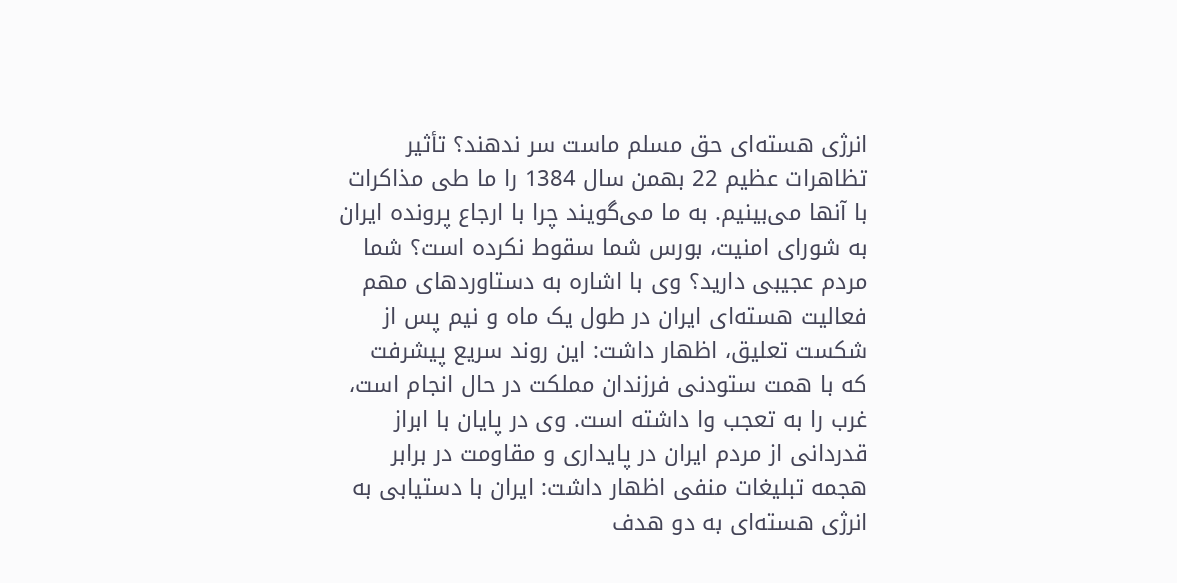انرژی هسته‌ای حق مسلم ماست سر ندهند؟ تأثیر تظاهرات عظیم 22 بهمن سال 1384 را ما طی مذاکرات با آنها می‌بینیم. به ما می‌گویند چرا با ارجاع پرونده ایران به شورای امنیت، بورس شما سقوط نکرده است؟ شما مردم عجیبی دارید؟ وی با اشاره به دستاوردهای مهم فعالیت هسته‌ای ایران در طول یک ماه و نیم پس از شکست تعلیق، اظهار داشت: این روند سریع پیشرفت که با همت ستودنی فرزندان مملکت در حال انجام است، غرب را به تعجب وا داشته است. وی در پایان با ابراز قدردانی از مردم ایران در پایداری و مقاومت در برابر هجمه تبلیغات منفی اظهار داشت: ایران با دستیابی به انرژی هسته‌ای به دو هدف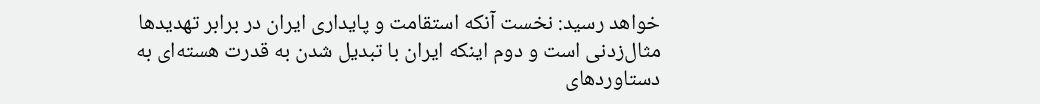خواهد رسید: نخست آنکه استقامت و پایداری ایران در برابر تهدیدها مثال‌زدنی است و دوم اینکه ایران با تبدیل شدن به قدرت هسته‌ای به دستاوردهای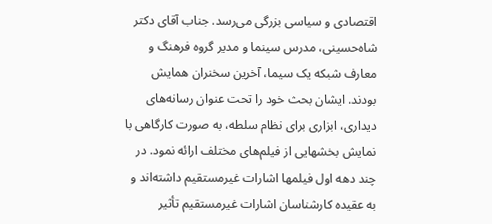اقتصادی و سیاسی بزرگی می‌رسد. جناب آقای دکتر شاه‌حسینی، مدرس سینما و مدیر گروه فرهنگ و معارف شبکه یک سیما، آخرین سخنران همایش بودند. ایشان بحث خود را تحت عنوان رسانه‌های دیداری، ابزاری برای نظام سلطه، به صورت کارگاهی با نمایش بخشهایی از فیلم‌های مختلف ارائه نمود. در چند دهه اول فیلمها اشارات غیرمستقیم داشته‌‌اند و به عقیده کارشناسان اشارات غیرمستقیم تأثیر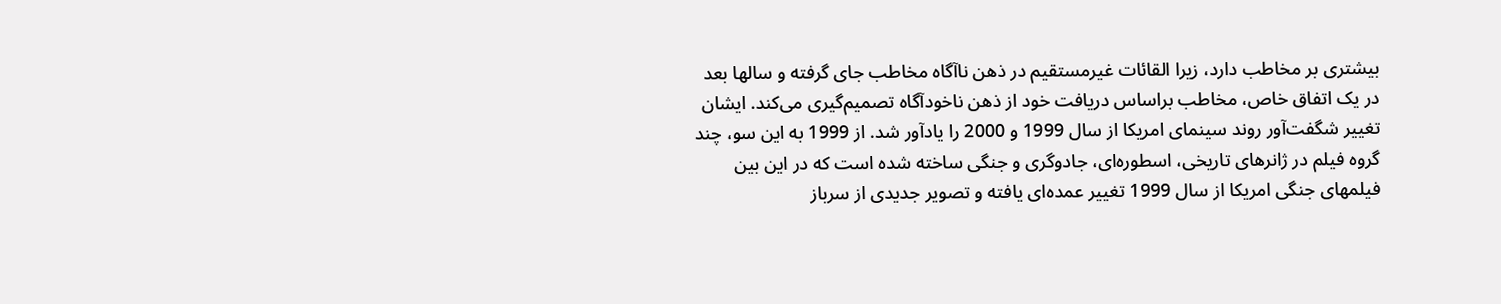بیشتری بر مخاطب دارد، زیرا القائات غیرمستقیم در ذهن ناآگاه مخاطب جای گرفته و سالها بعد در یک اتفاق خاص، مخاطب براساس دریافت خود از ذهن ناخودآگاه تصمیم‌گیری می‌کند. ایشان تغییر شگفت‌آور روند سینمای امریکا از سال 1999 و 2000 را یاد‌آور شد. از 1999 به این سو، چند گروه فیلم در ژانرهای تاریخی، اسطوره‌ای، جادوگری و جنگی ساخته شده است که در این بین فیلمهای جنگی امریکا از سال 1999 تغییر عمده‌ای یافته و تصویر جدیدی از سرباز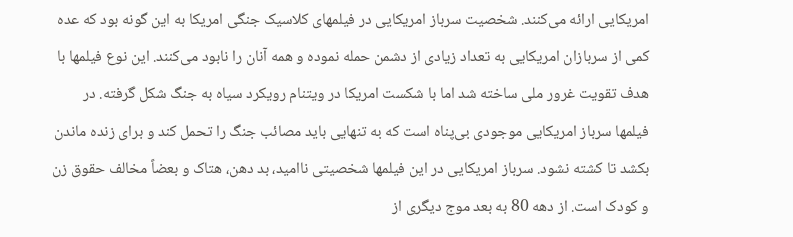امریکایی ارائه می‌کنند. شخصیت سرباز امریکایی در فیلمهای کلاسیک جنگی امریکا به این گونه بود که عده کمی از سربازان امریکایی به تعداد زیادی از دشمن حمله نموده و همه آنان را نابود می‌کنند. این نوع فیلمها با هدف تقویت غرور ملی ساخته شد اما با شکست امریکا در ویتنام رویکرد سیاه به جنگ شکل گرفته. در فیلمها سرباز امریکایی موجودی بی‌پناه است که به تنهایی باید مصائب جنگ را تحمل کند و برای زنده‌ ماندن بکشد تا کشته نشود. سرباز امریکایی در این فیلمها شخصیتی ناامید، بد دهن، هتاک و بعضاً مخالف حقوق زن و کودک است. از دهه 80 به بعد موج دیگری از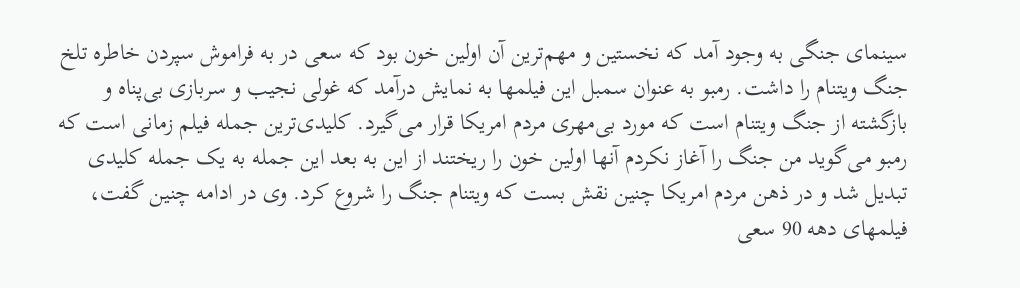سینمای جنگی به وجود آمد که نخستین و مهم‌ترین آن اولین خون بود که سعی در به فراموش‌ سپردن خاطره تلخ جنگ ویتنام را داشت. رمبو به عنوان سمبل این فیلمها به نمایش درآمد که غولی نجیب و سربازی بی‌پناه و بازگشته از جنگ ویتنام است که مورد بی‌مهری مردم امریکا قرار می‌گیرد. کلیدی‌ترین جمله فیلم زمانی است که رمبو می‌گوید من جنگ را آغاز نکردم آنها اولین خون را ریختند از این به بعد این جمله به یک جمله کلیدی تبدیل شد و در ذهن مردم امریکا چنین نقش بست که ویتنام جنگ را شروع کرد. وی در ادامه چنین گفت، فیلمهای دهه 90 سعی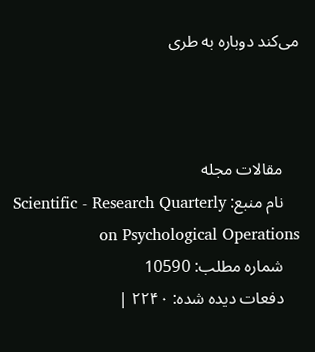می‌کند دوباره به طری



    مقالات مجله
    نام منبع: Scientific - Research Quarterly on Psychological Operations
    شماره مطلب: 10590
    دفعات دیده شده: ۲۲۴۰ |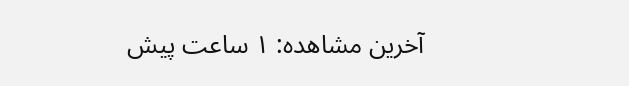آخرین مشاهده: ۱ ساعت پیش